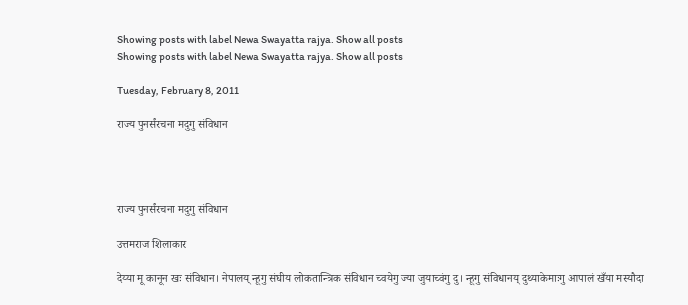Showing posts with label Newa Swayatta rajya. Show all posts
Showing posts with label Newa Swayatta rajya. Show all posts

Tuesday, February 8, 2011

राज्य पुनर्संरचना मदुगु संविधान




राज्य पुनर्संरचना मदुगु संविधान

उत्तमराज शिलाकार

देय्या मू कानून खः संविधान। नेपालय् न्हूगु संघीय लोकतान्त्रिक संविधान च्वयेगु ज्या जुयाच्वंगु दु। न्हूगु संविधानय् दुथ्याकेमाःगु आपालं खँया मस्यौदा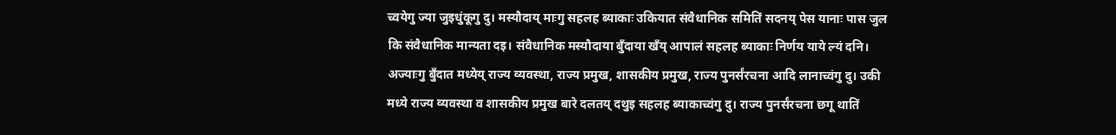च्वयेगु ज्या जुइधुंकूगु दु। मस्यौदाय् माःगु सहलह ब्याकाः उकियात संवैधानिक समितिं सदनय् पेस यानाः पास जुल कि संवैधानिक मान्यता दइ। संवैधानिक मस्यौदाया बुँदाया खँय् आपालं सहलह ब्याकाः निर्णय याये ल्यं दनि। अज्याःगु बुँदात मध्येय् राज्य व्यवस्था, राज्य प्रमुख, शासकीय प्रमुख, राज्य पुनर्संरचना आदि लानाच्वंगु दु। उकी मध्ये राज्य व्यवस्था व शासकीय प्रमुख बारे दलतय् दथुइ सहलह ब्याकाच्वंगु दु। राज्य पुनर्संरचना छगू थातिं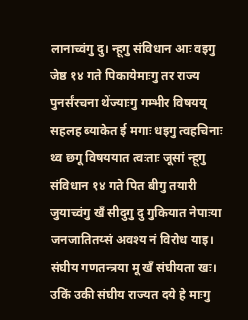लानाच्वंगु दु। न्हूगु संविधान आः वइगु जेष्ठ १४ गते पिकायेमाःगु तर राज्य पुनर्संरचना थेंज्याःगु गम्भीर विषयय् सहलह ब्याकेत ई मगाः धइगु त्वहचिनाः थ्व छगू विषययात त्वःताः जूसां न्हूगु संविधान १४ गते पित बीगु तयारी जुयाच्वंगु खँ सीदुगु दु गुकियात नेपाःया जनजातितय्सं अवश्य नं विरोध याइ। संघीय गणतन्त्रया मू खँ संघीयता खः। उकिं उकी संघीय राज्यत दये हे माःगु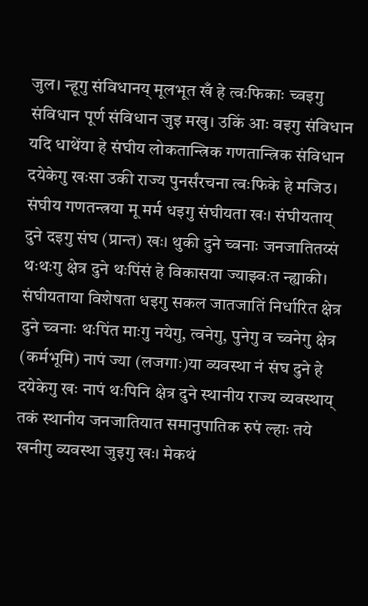जुल। न्हूगु संविधानय् मूलभूत खँ हे त्वःफिकाः च्वइगु संविधान पूर्ण संविधान जुइ मखु। उकिं आः वइगु संविधान यदि धाथेंया हे संघीय लोकतान्त्रिक गणतान्त्रिक संविधान दयेकेगु खःसा उकी राज्य पुनर्संरचना त्वःफिके हे मजिउ।
संघीय गणतन्त्रया मू मर्म धइगु संघीयता खः। संघीयताय् दुने दइगु संघ (प्रान्त) खः। थुकी दुने च्वनाः जनजातितय्सं थःथःगु क्षेत्र दुने थःपिंसं हे विकासया ज्याझ्वःत न्ह्याकी। संघीयताया विशेषता धइगु सकल जातजातिं निर्धारित क्षेत्र दुने च्वनाः थःपिंत माःगु नयेगु, त्वनेगु, पुनेगु व च्वनेगु क्षेत्र (कर्मभूमि) नापं ज्या (लजगाः)या व्यवस्था नं संघ दुने हे दयेकेगु खः नापं थःपिनि क्षेत्र दुने स्थानीय राज्य व्यवस्थाय् तकं स्थानीय जनजातियात समानुपातिक रुपं ल्हाः तये खनीगु व्यवस्था जुइगु खः। मेकथं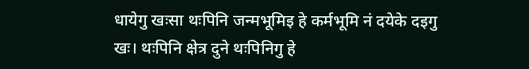धायेगु खःसा थःपिनि जन्मभूमिइ हे कर्मभूमि नं दयेके दइगु खः। थःपिनि क्षेत्र दुने थःपिनिगु हे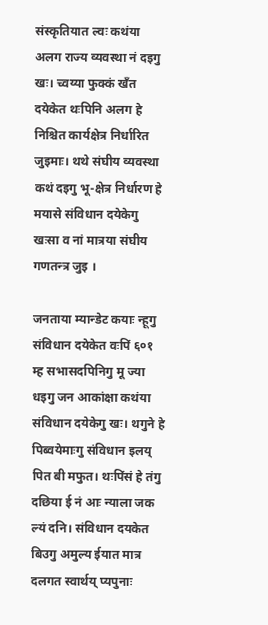संस्कृतियात ल्वः कथंया अलग राज्य व्यवस्था नं दइगु खः। च्वय्या फुक्कं खँत दयेकेत थःपिनि अलग हे निश्चित कार्यक्षेत्र निर्धारित जुइमाः। थथे संघीय व्यवस्था कथं दइगु भू-क्षेत्र निर्धारण हे मयासे संविधान दयेकेगु खःसा व नां मात्रया संघीय गणतन्त्र जुइ ।

जनताया म्यान्डेट कयाः न्हूगु संविधान दयेकेत वःपिं ६०१ म्ह सभासदपिनिगु मू ज्या धइगु जन आकांक्षा कथंया संविधान दयेकेगु खः। थगुने हे पिब्वयेमाःगु संविधान इलय् पित बी मफुत। थःपिंसं हे तंगु दछिया ई नं आः न्याला जक ल्यं दनि। संविधान दयकेत बिउगु अमुल्य ईयात मात्र दलगत स्वार्थय् प्यपुनाः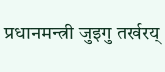प्रधानमन्त्री जुइगु तर्खरय्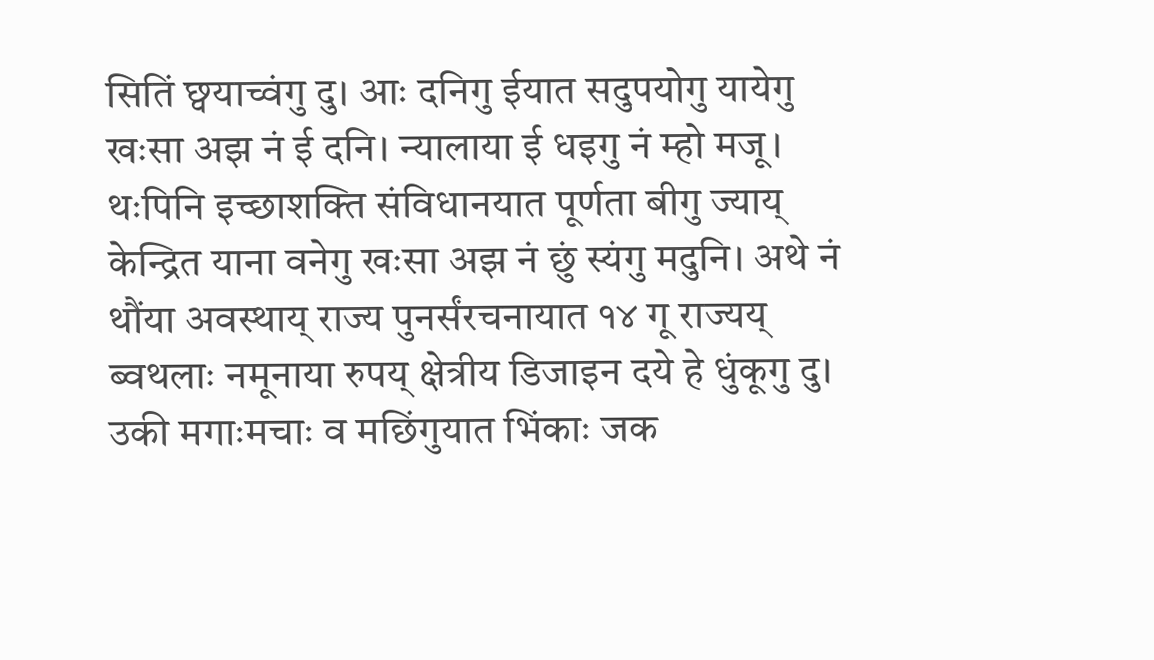सितिं छ्वयाच्वंगु दु। आः दनिगु ईयात सदुपयोगु यायेगु खःसा अझ नं ई दनि। न्यालाया ई धइगु नं म्हो मजू। थःपिनि इच्छाशक्ति संविधानयात पूर्णता बीगु ज्याय् केन्द्रित याना वनेगु खःसा अझ नं छुं स्यंगु मदुनि। अथे नं थौंया अवस्थाय् राज्य पुनर्संरचनायात १४ गू राज्यय् ब्वथलाः नमूनाया रुपय् क्षेत्रीय डिजाइन दये हे धुंकूगु दु। उकी मगाःमचाः व मछिंगुयात भिंकाः जक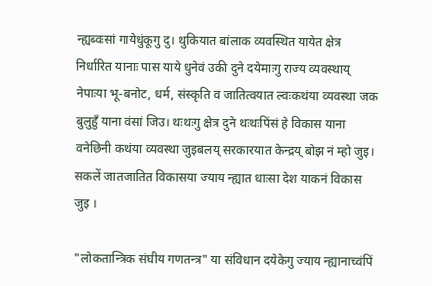न्ह्यब्वःसां गायेधुंकूगु दु। थुकियात बांलाक व्यवस्थित यायेत क्षेत्र निर्धारित यानाः पास याये धुनेवं उकी दुने दयेमाःगु राज्य व्यवस्थाय् नेपाःया भू-बनोट, धर्म, संस्कृति व जातित्वयात ल्वःकथंया व्यवस्था जक बुलुहुँ याना वंसां जिउ। थःथःगु क्षेत्र दुने थःथःपिंसं हे विकास याना वनेछिनी कथंया व्यवस्था जुइबलय् सरकारयात केन्द्रय् बोझ नं म्हो जुइ। सकलें जातजातित विकासया ज्याय न्ह्यात धाःसा देश याकनं विकास जुइ ।

"लोकतान्त्रिक संघीय गणतन्त्र" या संविधान दयेकेगु ज्याय न्ह्यानाच्वंपिं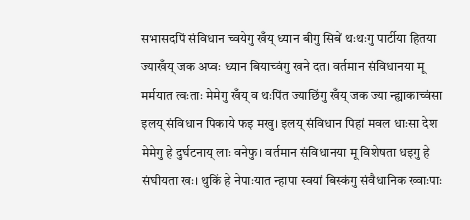सभासदपिं संविधान च्वयेगु खँय् ध्यान बीगु सिबें थःथःगु पार्टीया हितया ज्याखँय् जक अप्वः ध्यान बियाच्वंगु खने दत। वर्तमान संविधानया मू मर्मयात त्वःताः मेमेगु खँय् व थःपिंत ज्याछिंगु खँय् जक ज्या न्ह्याकाच्वंसा इलय् संविधान पिकाये फइ मखु। इलय् संविधान पिहां मवल धाःसा देश मेमेगु हे दुर्घटनाय् लाः वनेफु। वर्तमान संविधानया मू विशेषता धइगु हे संघीयता खः। थुकिं हे नेपाःयात न्हापा स्वयां बिस्कंगु संवैधानिक ख्वाःपाः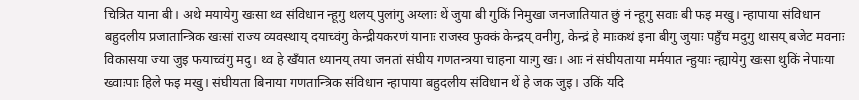चित्रित याना बी। अथे मयायेगु खःसा थ्व संविधान न्हूगु थलय् पुलांगु अय्लाः थें जुया बी गुकिं निमुखा जनजातियात छुं नं न्हूगु सवाः बी फइ मखु। न्हापाया संविधान बहुदलीय प्रजातान्त्रिक खःसां राज्य व्यवस्थाय् दयाच्वंगु केन्द्रीयकरणं यानाः राजस्व फुक्कं केन्द्रय् वनीगु, केन्द्रं हे माःकथं इना बीगु जुयाः पहुँच मदुगु थासय् बजेट मवनाः विकासया ज्या जुइ फयाच्वंगु मदु। थ्व हे खँयात ध्यानय् तया जनतां संघीय गणतन्त्रया चाहना याःगु खः। आः नं संघीयताया मर्मयात न्हुयाः न्ह्यायेगु खःसा थुकिं नेपाःया ख्वाःपाः हिले फइ मखु। संघीयता बिनाया गणतान्त्रिक संविधान न्हापाया बहुदलीय संविधान थें हे जक जुइ। उकिं यदि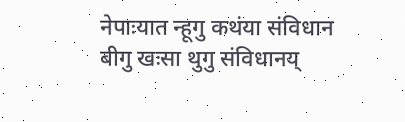नेपाःयात न्हूगु कथंया संविधान बीगु खःसा थुगु संविधानय्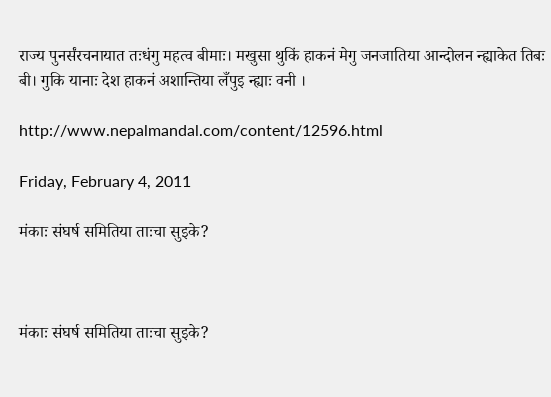राज्य पुनर्संरचनायात तःधंगु महत्व बीमाः। मखुसा थुकिं हाकनं मेगु जनजातिया आन्दोलन न्ह्याकेत तिबः बी। गुकि यानाः देश हाकनं अशान्तिया लँपुइ न्ह्याः वनी ।

http://www.nepalmandal.com/content/12596.html

Friday, February 4, 2011

मंकाः संघर्ष समितिया ताःचा सुइके?



मंकाः संघर्ष समितिया ताःचा सुइके?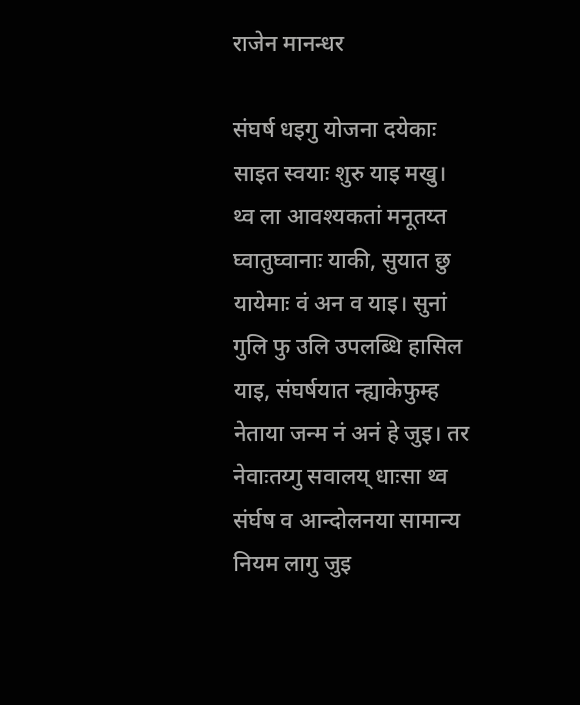राजेन मानन्धर

संघर्ष धइगु योजना दयेकाः साइत स्वयाः शुरु याइ मखु। थ्व ला आवश्यकतां मनूतय्त घ्वातुघ्वानाः याकी, सुयात छु यायेमाः वं अन व याइ। सुनां गुलि फु उलि उपलब्धि हासिल याइ, संघर्षयात न्ह्याकेफुम्ह नेताया जन्म नं अनं हे जुइ। तर नेवाःतय्गु सवालय् धाःसा थ्व संर्घष व आन्दोलनया सामान्य नियम लागु जुइ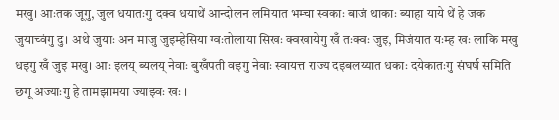मखु। आःतक जूगु, जुल धयातःगु दक्व धयाथें आन्दोलन लमियात भम्चा स्वकाः बाजं थाकाः ब्याहा याये थें हे जक जुयाच्वंगु दु। अथे जुयाः अन माजु जुइम्हेसिया ग्वःतोलाया सिखः क्वखायेगु खँ तःक्वः जुइ, मिजंयात यःम्ह खः लाकि मखु धइगु खँ जुइ मखु। आः इलय् ब्यलय् नेवाः बुखँपती वइगु नेवाः स्वायत्त राज्य दइबलय्यात धकाः दयेकातःगु संघर्ष समिति छगू अज्याःगु हे तामझामया ज्याझ्वः खः ।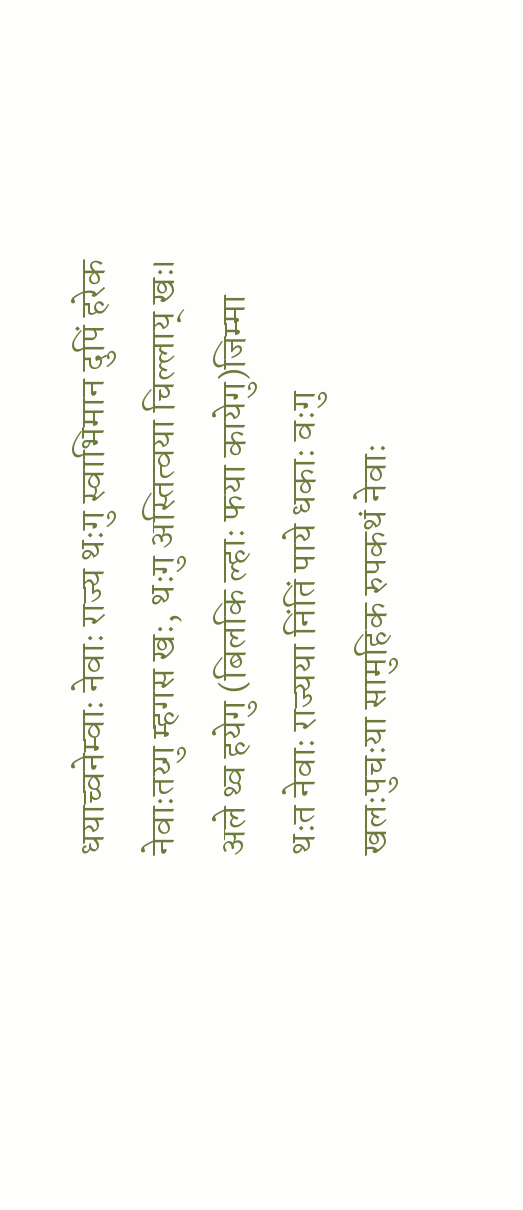धयाच्वनेम्वाः नेवाः राज्य थःगु स्वाभिमान दुपिं हरेक नेवाःतय्गु म्हगस खः, थःगु अस्तित्वया चिल्लाय् खः। अले थ्व हयेगु (बिलकि ल्हाः फया कायेगु)जिम्मा थःत नेवाः राज्यया निंतिं पाये धकाः वःगु खलःपुचःया सामुहिक रुपकथं नेवाः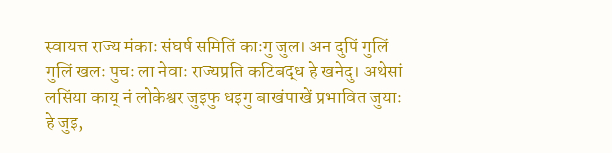स्वायत्त राज्य मंकाः संघर्ष समितिं काःगु जुल। अन दुपिं गुलिं गुलिं खलः पुचः ला नेवाः राज्यप्रति कटिबद्ध हे खनेदु। अथेसां लसिंया काय् नं लोकेश्वर जुइफु धइगु बाखंपाखें प्रभावित जुयाः हे जुइ,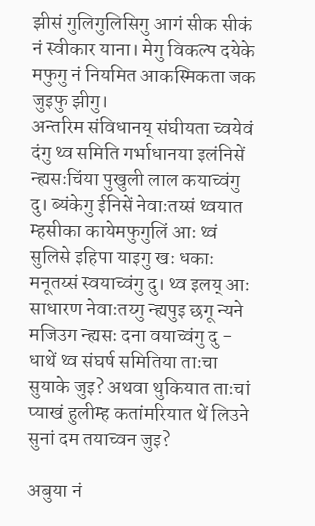झीसं गुलिगुलिसिगु आगं सीक सीकं नं स्वीकार याना। मेगु विकल्प दयेके मफुगु नं नियमित आकस्मिकता जक जुइफु झीगु।
अन्तरिम संविधानय् संघीयता च्वयेवं दंगु थ्व समिति गर्भाधानया इलंनिसें न्ह्यसःचिंया पुखुली लाल कयाच्वंगु दु। ब्यंकेगु ईनिसें नेवाःतय्सं थ्वयात म्हसीका कायेमफुगुलिं आः थ्वं सुलिसे इहिपा याइगु खः धकाः मनूतय्सं स्वयाच्वंगु दु। थ्व इलय् आः साधारण नेवाःतय्गु न्ह्यपुइ छगू न्यने मजिउग न्ह्यसः दना वयाच्वंगु दु - धाथें थ्व संघर्ष समितिया ताःचा सुयाके जुइ? अथवा थुकियात ताःचां प्याखं हुलीम्ह कतांमरियात थें लिउने सुनां दम तयाच्वन जुइ?

अबुया नं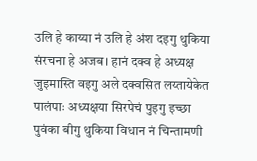उलि हे काय्या नं उलि हे अंश दइगु थुकिया संरचना हे अजब। हानं दक्व हे अध्यक्ष जुइमास्ति वइगु अले दक्वसित लय्तायेकेत पालंपाः अध्यक्षया सिरपेचं पुइगु इच्छा पुवंका बीगु थुकिया विधान नं चिन्तामणी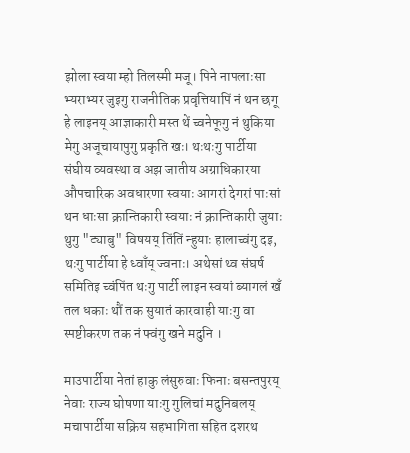झोला स्वया म्हो तिलस्मी मजू। पिने नापलाःसा भ्यराभ्यर जुइगु राजनीतिक प्रवृत्तियापिं नं थन छगू हे लाइनय् आज्ञाकारी मस्त थें च्वनेफूगु नं थुकिया मेगु अजूचायापुगु प्रकृति खः। थःथःगु पार्टीया संघीय व्यवस्था व अझ जातीय अग्राधिकारया औपचारिक अवधारणा स्वयाः आगरां देगरां पाःसां थन धाःसा क्रान्तिकारी स्वयाः नं क्रान्तिकारी जुयाः थुगु "ट्याबु" विषयय् तिंतिं न्हुयाः हालाच्वंगु दइ, थःगु पार्टीया हे ध्वाँय् ज्वनाः। अथेसां थ्व संघर्ष समितिइ च्वंपिंत थःगु पार्टी लाइन स्वयां ब्यागलं खँ तल धकाः थौं तक सुयातं कारवाही याःगु वा स्पष्टीकरण तक नं फ्वंगु खने मदुनि ।

माउपार्टीया नेतां हाकु लंसुरुवाः फिनाः बसन्तपुरय् नेवाः राज्य घोषणा याःगु गुलिचां मदुनिबलय् मचापार्टीया सक्रिय सहभागिता सहित दशरथ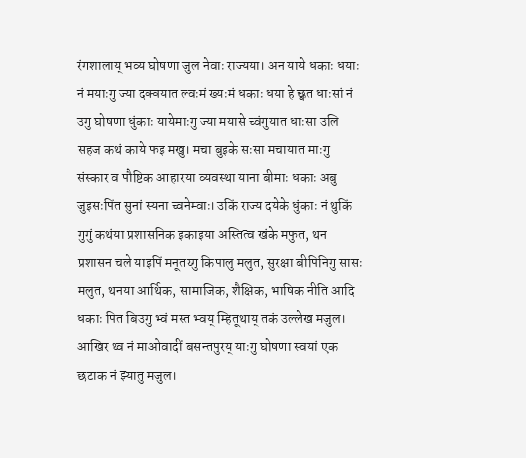रंगशालाय् भव्य घोषणा जुल नेवाः राज्यया। अन याये धकाः धयाः नं मयाःगु ज्या दक्वयात ल्वःमं ख्यःमं धकाः धया हे छ्वत धाःसां नं उगु घोषणा धुंकाः यायेमाःगु ज्या मयासे च्वंगुयात धाःसा उलि सहज कथं काये फइ मखु। मचा बुइके सःसा मचायात माःगु संस्कार व पौष्टिक आहारया व्यवस्था याना बीमाः धकाः अबु जुइसःपिंत सुनां स्यना च्वनेम्वाः। उकिं राज्य दयेके धुंकाः नं थुकिं गुगुं कथंया प्रशासनिक इकाइया अस्तित्व खंके मफुत, थन प्रशासन चले याइपिं मनूतय्गु किपालु मलुत, सुरक्षा बीपिनिगु सासः मलुत, थनया आर्थिक, सामाजिक, शैक्षिक, भाषिक नीति आदि धकाः पित बिउगु भ्वं मस्त भ्वय् म्हितूथाय् तकं उल्लेख मजुल। आखिर थ्व नं माओवादीं बसन्तपुरय् याःगु घोषणा स्वयां एक छटाक नं झ्यातु मजुल।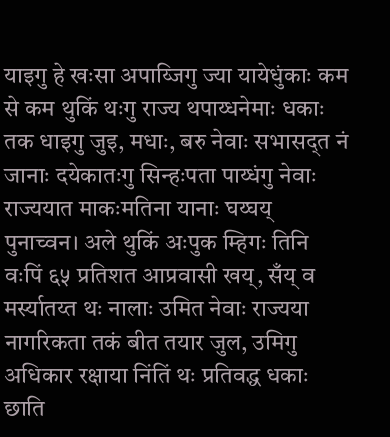याइगु हे खःसा अपाय्जिगु ज्या यायेधुंकाः कम से कम थुकिं थःगु राज्य थपाय्धनेमाः धकाः तक धाइगु जुइ, मधाः, बरु नेवाः सभासद्त नं जानाः दयेकातःगु सिन्हःपता पाय्धंगु नेवाः राज्ययात माकःमतिना यानाः घय्घय् पुनाच्वन। अले थुकिं अःपुक म्हिगः तिनि वःपिं ६५ प्रतिशत आप्रवासी खय्, सँय् व मर्स्यातय्त थः नालाः उमित नेवाः राज्यया नागरिकता तकं बीत तयार जुल, उमिगु अधिकार रक्षाया निंतिं थः प्रतिवद्ध धकाः छाति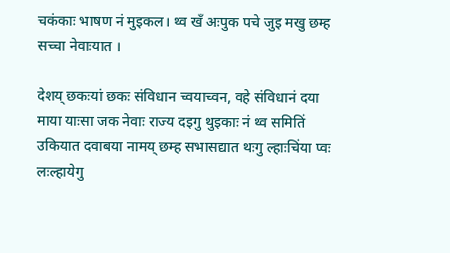चकंकाः भाषण नं मुइकल। थ्व खँ अःपुक पचे जुइ मखु छम्ह सच्चा नेवाःयात ।

देशय् छकःयां छकः संविधान च्वयाच्वन, वहे संविधानं दया माया याःसा जक नेवाः राज्य दइगु थुइकाः नं थ्व समितिं उकियात दवाबया नामय् छम्ह सभासद्यात थःगु ल्हाःचिंया प्वः लःल्हायेगु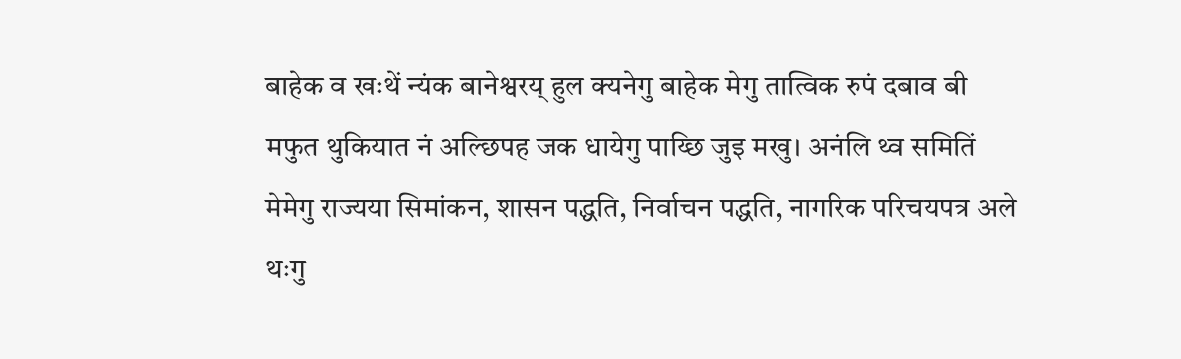बाहेक व खःथें न्यंक बानेश्वरय् हुल क्यनेगु बाहेक मेगु तात्विक रुपं दबाव बी मफुत थुकियात नं अल्छिपह जक धायेगु पाय्छि जुइ मखु। अनंलि थ्व समितिं मेमेगु राज्यया सिमांकन, शासन पद्धति, निर्वाचन पद्धति, नागरिक परिचयपत्र अले थःगु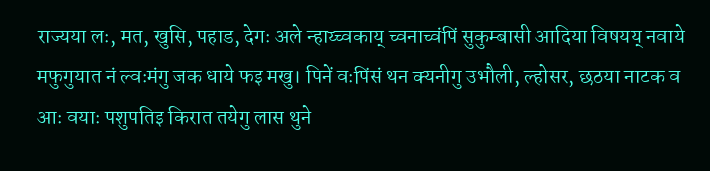राज्यया लः, मत, खुसि, पहाड, देगः अले न्हाय्च्वकाय् च्वनाच्वंपिं सुकुम्बासी आदिया विषयय् नवाये मफुगुयात नं ल्वःमंगु जक धाये फइ मखु। पिनें वःपिंसं थन क्यनीगु उभौली, ल्होसर, छठया नाटक व आः वयाः पशुपतिइ किरात तयेगु लास थुने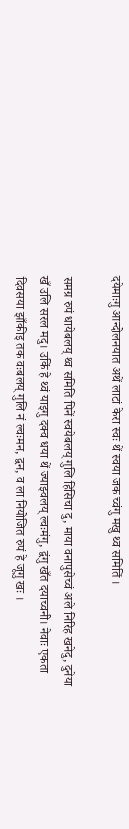दयेमाःगु आन्दोलनयात अथें लाटां केरा स्वः थें स्वया जक च्वंगु मखु थ्व समितिं ।

समग्र रुपं धायेबलय् थ्व समिति पिनें स्वयेबलय् गुलि हिसिचा दु, माया वनापुसेच्वं अले निरिह खनेदु, दुनेया खँ उलि सरल मदु। उकिं हे थ्वं याइगु दक्व धया थें ज्याझ्वलय् ल्वःमंगु, द्वंगु खँत दयाच्वनी। नेवाः एकता दिवसया झाँकीइ तक वःबलय् गुलि नं ल्वःमन, द्वन, व ला नियोजित रुपं हे जूगु खः ।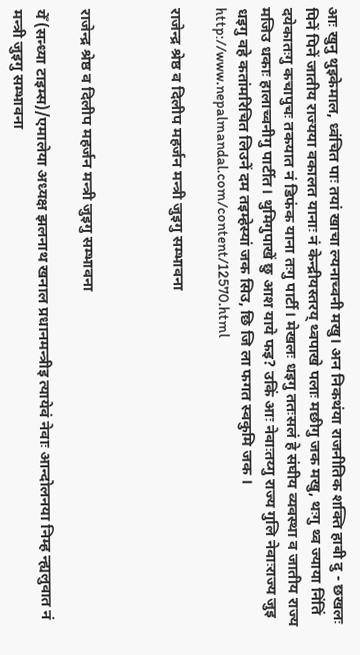आः खुनु थुइकेमाल, ध्वंचित पाः तयां खाचा ल्यनाच्वनी मखु। अन निकथंया राजनीतिक शक्ति हाबी दु - छखलः पिनें पिनें जातीय राज्यया वकालत यानाः नं केन्द्रीयस्तरय् थ्वपाखे पलाः मछीगु जक मखु, थःगु थ्व ज्याया निंतिं दयेकातःगु कचापुचः तकयात नं डिफंक याना तःगु पार्टी। मेखलः धइगु ततःसलं हे संघीय व्यवस्था व जातीय राज्य मजिउ धकाः हालाच्वनीगु पार्टीत। थुमिगुपाखें छु आश याये फइ? उकिं आः नेवाःतय्गु राज्य गुलि नेवाःराज्य जुइ धइगु वहे कतांमरिचित लिउनें दम तइम्हेस्यां जक सिउ, छि जि ला फगत स्वकुमि जक ।
http://www.nepalmandal.com/content/12570.html

राजेन्द्र श्रेष्ठ व दिलीप महर्जन मन्त्री जुइगु सम्भावना



राजेन्द्र श्रेष्ठ व दिलीप महर्जन मन्त्री जुइगु सम्भावना

येँ (सन्ध्या टाइम्स)/एमालेया अध्यक्ष झलनाथ खनाल प्रधानमन्त्रीइ त्यायेवं नेवाः आन्दोलनया निम्ह न्ह्यलुवात नं मन्त्री जुइगु सम्भावना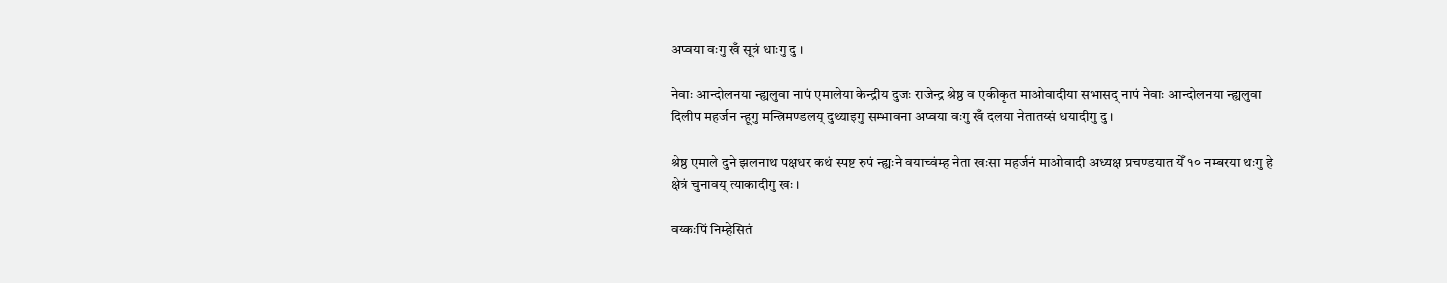अप्वया वःगु खँ सूत्रं धाःगु दु ।

नेवाः आन्दोलनया न्ह्यलुवा नापं एमालेया केन्द्रीय दुजः राजेन्द्र श्रेष्ठ व एकीकृत माओवादीया सभासद् नापं नेवाः आन्दोलनया न्ह्यलुवा दिलीप महर्जन न्हूगु मन्त्रिमण्डलय् दुथ्याइगु सम्भावना अप्वया वःगु खँ दलया नेतातय्सं धयादीगु दु ।

श्रेष्ठ एमाले दुने झलनाथ पक्षधर कथं स्पष्ट रुपं न्ह्यःने वयाच्वंम्ह नेता खःसा महर्जनं माओवादी अध्यक्ष प्रचण्डयात येँ १० नम्बरया थःगु हे क्षेत्रं चुनावय् त्याकादीगु खः ।

वय्कःपिं निम्हेसितं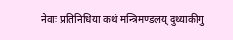नेवाः प्रतिनिधिया कथं मन्त्रिमण्डलय् दुथ्याकीगु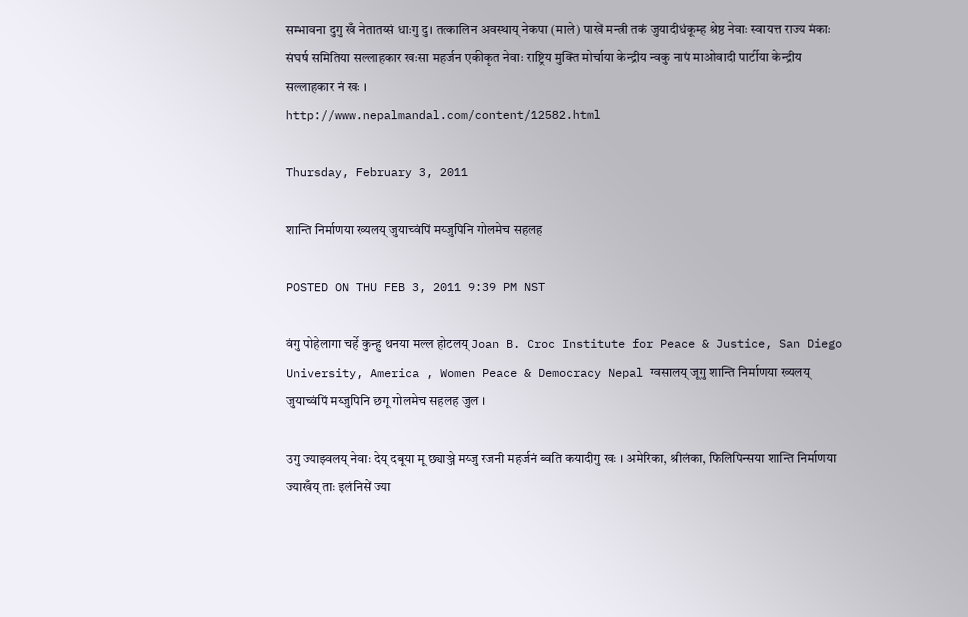सम्भावना दुगु खँ नेतातय्सं धाःगु दु। तत्कालिन अवस्थाय् नेकपा (माले) पाखें मन्त्री तकं जुयादीधंकूम्ह श्रेष्ठ नेवाः स्वायत्त राज्य मंकाः संघर्ष समितिया सल्लाहकार खःसा महर्जन एकीकृत नेवाः राष्ट्रिय मुक्ति मोर्चाया केन्द्रीय न्वकु नापं माओवादी पार्टीया केन्द्रीय सल्लाहकार नं खः ।
http://www.nepalmandal.com/content/12582.html

Thursday, February 3, 2011

शान्ति निर्माणया ख्यलय् जुयाच्वंपिं मय्जुपिनि गोलमेच सहलह

POSTED ON THU FEB 3, 2011 9:39 PM NST

वंगु पोहेलागा चर्हे कुन्हु थनया मल्ल होटलय् Joan B. Croc Institute for Peace & Justice, San Diego University, America , Women Peace & Democracy Nepal ग्वसालय् जूगु शान्ति निर्माणया ख्यलय् जुयाच्वंपिं मय्जुपिनि छगू गोलमेच सहलह जुल ।

उगु ज्याझ्वलय् नेवाः देय् दबूया मू छ्याञ्जे मय्जु रजनी महर्जनं ब्वति कयादीगु खः । अमेरिका, श्रीलंका, फिलिपिन्सया शान्ति निर्माणया ज्याखँय् ताः इलंनिसें ज्या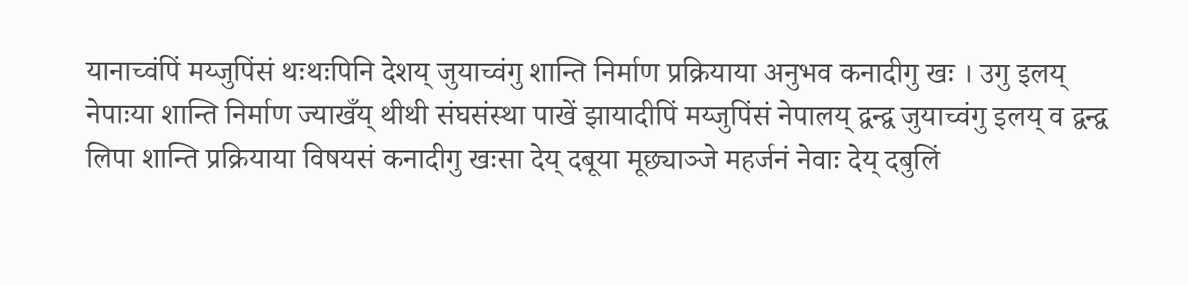यानाच्वंपिं मय्जुपिंसं थःथःपिनि देशय् जुयाच्वंगु शान्ति निर्माण प्रक्रियाया अनुभव कनादीगु खः । उगु इलय् नेपाःया शान्ति निर्माण ज्याखँय् थीथी संघसंस्था पाखें झायादीपिं मय्जुपिंसं नेपालय् द्वन्द्व जुयाच्वंगु इलय् व द्वन्द्व लिपा शान्ति प्रक्रियाया विषयसं कनादीगु खःसा देय् दबूया मूछ्याञ्जे महर्जनं नेवाः देय् दबुलिं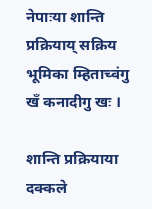नेपाःया शान्ति प्रक्रियाय् सक्रिय भूमिका म्हिताच्वंगु खँ कनादीगु खः ।

शान्ति प्रक्रियाया दक्कले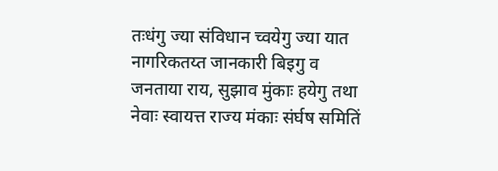तःधंगु ज्या संविधान च्वयेगु ज्या यात नागरिकतय्त जानकारी बिइगु व जनताया राय, सुझाव मुंकाः हयेगु तथा नेवाः स्वायत्त राज्य मंकाः संर्घष समितिं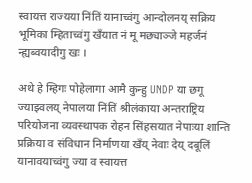स्वायत्त राज्यया निंतिं यानाच्वंगु आन्दोलनय् सक्रिय भूमिका म्हिताच्वंगु खँयात नं मू मछ्याञ्जे महर्जनं न्ह्यब्वयादीगु खः ।

अथे हे म्हिगः पोहेलागा आमै कुन्हु UNDP या छगू ज्याझ्वलय् नेपालया निंतिं श्रीलंकाया अन्तराष्ट्रिय परियोजना व्यवस्थापक रोहन सिंहसयात नेपाःया शान्ति प्रक्रिया व संविधान निर्माणया खँय् नेवाः देय् दबूलिं यानावयाच्वंगु ज्या व स्वायत्त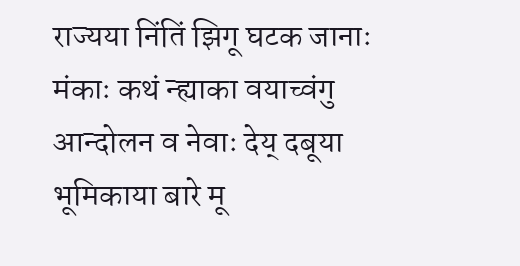राज्यया निंतिं झिगू घटक जानाः मंकाः कथं न्ह्याका वयाच्वंगु आन्दोलन व नेवाः देय् दबूया भूमिकाया बारे मू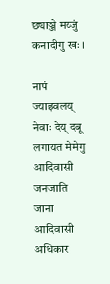छ्याञ्जे मय्जुं कनादीगु खः ।

नापं ज्याझ्वलय् नेवाः देय् दबू लगायत मेमेगु आदिवासी जनजाति जाना आदिवासी अधिकार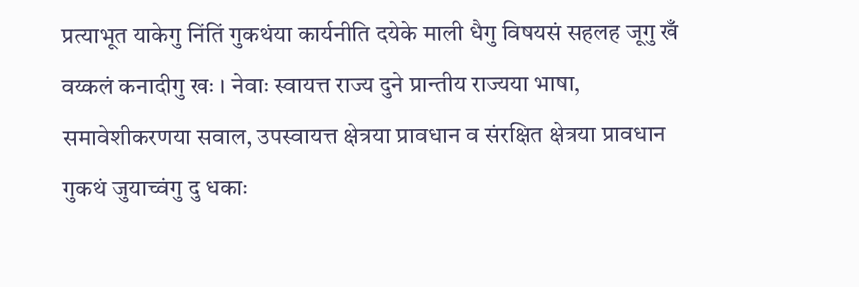प्रत्याभूत याकेगु निंतिं गुकथंया कार्यनीति दयेके माली धैगु विषयसं सहलह जूगु खँ वय्कलं कनादीगु खः । नेवाः स्वायत्त राज्य दुने प्रान्तीय राज्यया भाषा, समावेशीकरणया सवाल, उपस्वायत्त क्षेत्रया प्रावधान व संरक्षित क्षेत्रया प्रावधान गुकथं जुयाच्वंगु दु धकाः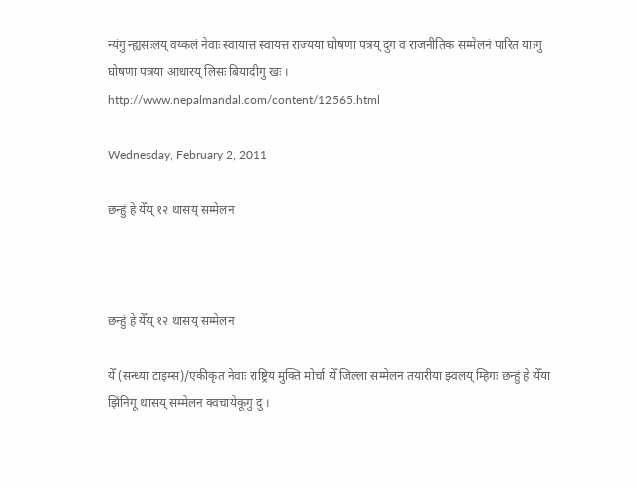न्यंगु न्ह्यसःलय् वय्कलं नेवाः स्वायात्त स्वायत्त राज्यया घोषणा पत्रय् दुग व राजनीतिक सम्मेलनं पारित याःगु घोषणा पत्रया आधारय् लिसः बियादीगु खः ।
http://www.nepalmandal.com/content/12565.html

Wednesday, February 2, 2011

छन्हुं हे येँय् १२ थासय् सम्मेलन



छन्हुं हे येँय् १२ थासय् सम्मेलन

येँ (सन्ध्या टाइम्स)/एकीकृत नेवाः राष्ट्रिय मुक्ति मोर्चा येँ जिल्ला सम्मेलन तयारीया झ्वलय् म्हिगः छन्हुं हे येँया झिंनिगू थासय् सम्मेलन क्वचायेकूगु दु ।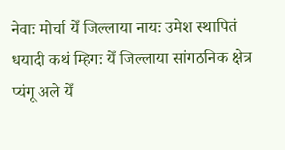नेवाः मोर्चा येँ जिल्लाया नायः उमेश स्थापितं धयादी कथं म्हिगः येँ जिल्लाया सांगठनिक क्षेत्र प्यंगू अले येँ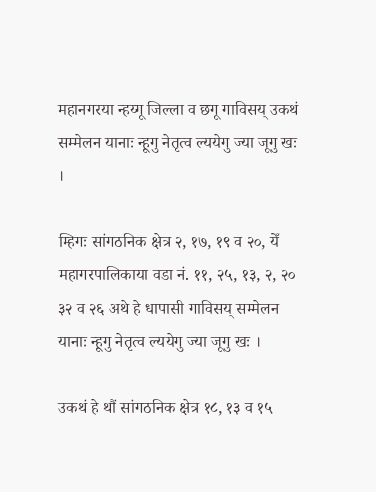महानगरया न्हय्गू जिल्ला व छगू गाविसय् उकथं सम्मेलन यानाः न्हूगु नेतृत्व ल्ययेगु ज्या जूगु खः ।

म्हिगः सांगठनिक क्षेत्र २, १७, १९ व २०, येँ महागरपालिकाया वडा नं. ११, २५, १३, २, २० ३२ व २६ अथे हे धापासी गाविसय् सम्मेलन यानाः न्हूगु नेतृत्व ल्ययेगु ज्या जूगु खः ।

उकथं हे थौं सांगठनिक क्षेत्र १८, १३ व १५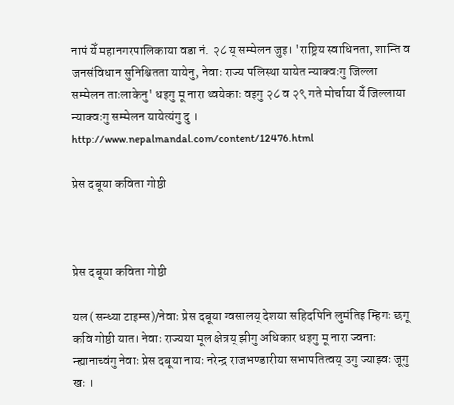नापं येँ महानगरपालिकाया वडा नं. २८ य् सम्मेलन जुइ। 'राष्ट्रिय स्वाधिनता, शान्ति व जनसंविधान सुनिश्चितता यायेनु, नेवाः राज्य पलिस्था यायेत न्याक्वःगु जिल्ला सम्मेलन ताःलाकेनु' धइगु मू नारा थ्वयेकाः वइगु २८ व २९ गते मोर्चाया येँ जिल्लाया न्याक्वःगु सम्मेलन यायेत्यंगु दु ।
http://www.nepalmandal.com/content/12476.html

प्रेस दबूया कविता गोष्ठी



प्रेस दबूया कविता गोष्ठी

यल (सन्ध्या टाइम्स)/नेवाः प्रेस दबूया ग्वसालय् देशया सहिदपिनि लुमंतिइ म्हिगः छगू कवि गोष्ठी यात। नेवाः राज्यया मूल क्षेत्रय् झीगु अधिकार धइगु मू नारा ज्वनाः न्ह्यानाच्वंगु नेवाः प्रेस दबूया नायः नरेन्द्र राजभण्डारीया सभापतित्वय् उगु ज्याझ्वः जूगु खः ।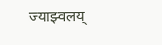ज्याझ्वलय्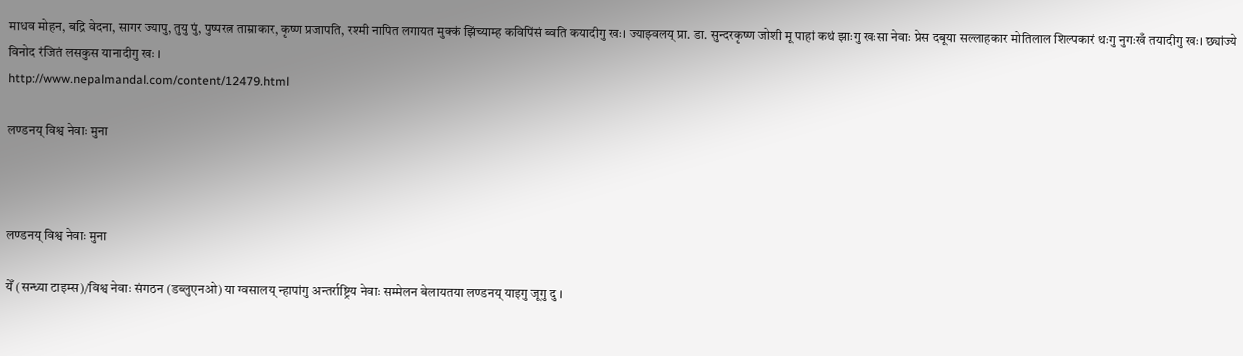माधव मोहन, बद्रि वेदना, सागर ज्यापु, तुयु पुं, पुष्परत्न ताम्राकार, कृष्ण प्रजापति, रश्मी नापित लगायत मुक्कं झिंच्याम्ह कविपिंसं ब्वति कयादीगु खः। ज्याझ्वलय् प्रा. डा. सुन्दरकृष्ण जोशी मू पाहां कथं झाःगु खःसा नेवाः प्रेस दबूया सल्लाहकार मोतिलाल शिल्पकारं थःगु नुगःखँ तयादीगु खः। छ्यांज्ये विनोद रंजितं लसकुस यानादीगु खः ।
http://www.nepalmandal.com/content/12479.html

लण्डनय् विश्व नेवाः मुना



लण्डनय् विश्व नेवाः मुना

येँ (सन्ध्या टाइम्स)/विश्व नेवाः संगठन (डब्लुएनओ) या ग्वसालय् न्हापांगु अन्तर्राष्ट्रिय नेवाः सम्मेलन बेलायतया लण्डनय् याइगु जूगु दु ।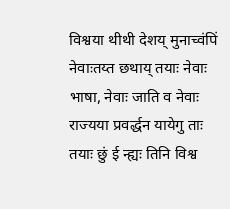विश्वया थीथी देशय् मुनाच्वंपिं नेवाःतय्त छथाय् तयाः नेवाः भाषा, नेवाः जाति व नेवाः राज्यया प्रवर्द्धन यायेगु ताः तयाः छुं ई न्ह्यः तिनि विश्व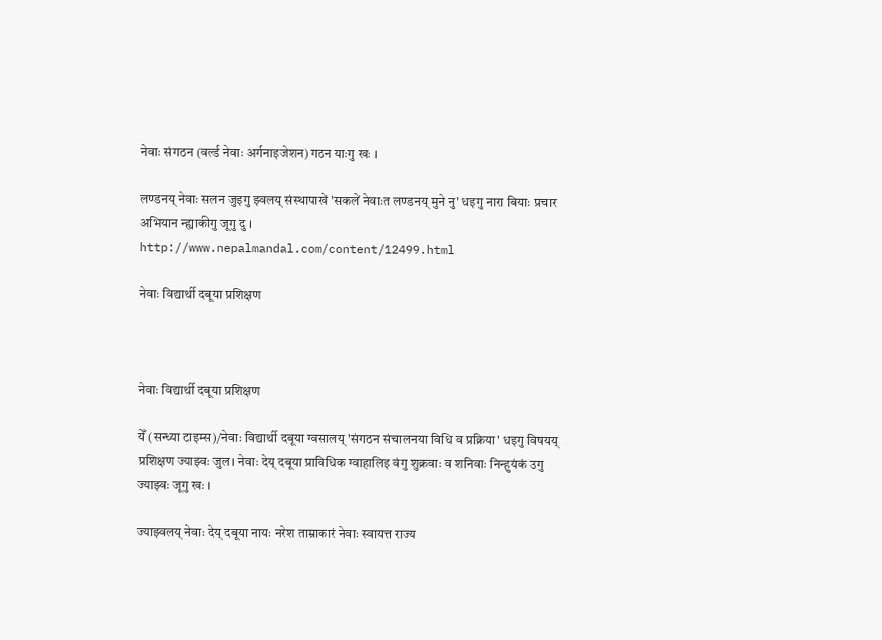नेवाः संगठन (वर्ल्ड नेवाः अर्गनाइजेशन) गठन याःगु खः ।

लण्डनय् नेवाः सलन जुइगु झ्वलय् संस्थापाखें 'सकलें नेवाःत लण्डनय् मुने नु' धइगु नारा बियाः प्रचार अभियान न्ह्याकीगु जूगु दु ।
http://www.nepalmandal.com/content/12499.html

नेवाः विद्यार्थी दबूया प्रशिक्षण



नेवाः विद्यार्थी दबूया प्रशिक्षण

येँ (सन्ध्या टाइम्स)/नेवाः विद्यार्थी दबूया ग्वसालय् 'संगठन संचालनया विधि व प्रक्रिया' धइगु विषयय् प्रशिक्षण ज्याझ्वः जुल। नेवाः देय् दबूया प्राविधिक ग्वाहालिइ वंगु शुक्रवाः व शनिवाः निन्हुयंकं उगु ज्याझ्वः जूगु खः ।

ज्याझ्वलय् नेवाः देय् दबूया नायः नरेश ताम्राकारं नेवाः स्वायत्त राज्य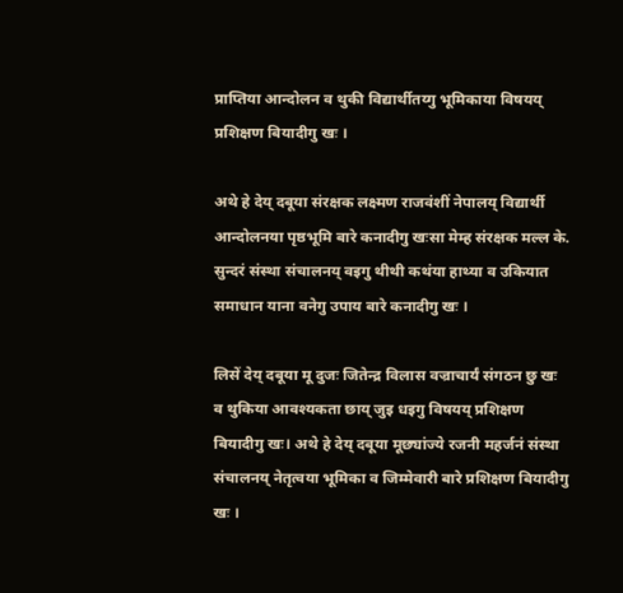प्राप्तिया आन्दोलन व थुकी विद्यार्थीतय्गु भूमिकाया विषयय् प्रशिक्षण बियादीगु खः ।

अथे हे देय् दबूया संरक्षक लक्ष्मण राजवंशीं नेपालय् विद्यार्थी आन्दोलनया पृष्ठभूमि बारे कनादीगु खःसा मेम्ह संरक्षक मल्ल के. सुन्दरं संस्था संचालनय् वइगु थीथी कथंया हाथ्या व उकियात समाधान याना वनेगु उपाय बारे कनादीगु खः ।

लिसें देय् दबूया मू दुजः जितेन्द्र विलास वज्राचार्यं संगठन छु खः व थुकिया आवश्यकता छाय् जुइ धइगु विषयय् प्रशिक्षण बियादीगु खः। अथे हे देय् दबूया मूछ्यांज्ये रजनी महर्जनं संस्था संचालनय् नेतृत्वया भूमिका व जिम्मेवारी बारे प्रशिक्षण बियादीगु खः ।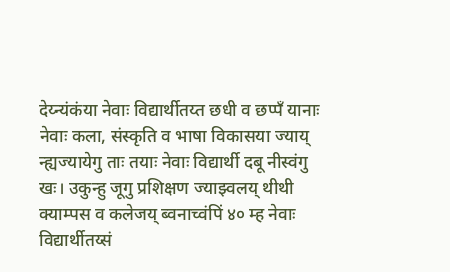देय्न्यंकंया नेवाः विद्यार्थीतय्त छधी व छप्पँ यानाः नेवाः कला, संस्कृति व भाषा विकासया ज्याय् न्ह्यज्यायेगु ताः तयाः नेवाः विद्यार्थी दबू नीस्वंगु खः। उकुन्हु जूगु प्रशिक्षण ज्याझ्वलय् थीथी क्याम्पस व कलेजय् ब्वनाच्वंपिं ४० म्ह नेवाः विद्यार्थीतय्सं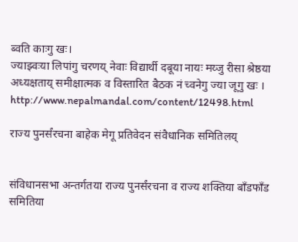ब्वति काःगु खः।
ज्याझ्वःया लिपांगु चरणय् नेवाः विद्यार्थी दबूया नायः मय्जु रीसा श्रेष्ठया अध्यक्षताय् समीक्षात्मक व विस्तारित बैठक नं च्वनेगु ज्या जूगु खः ।
http://www.nepalmandal.com/content/12498.html

राज्य पुनर्संरचना बाहेक मेगू प्रतिवेदन संवैधानिक समितिलय्


संविधानसभा अन्तर्गतया राज्य पुनर्संरचना व राज्य शक्तिया बाँडफाँड समितिया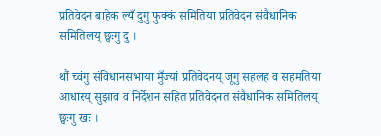प्रतिवेदन बाहेक ल्यँ दुगु फुक्कं समितिया प्रतिवेदन संवैधानिक समितिलय् छ्वःगु दु ।

थौं च्वंगु संविधानसभाया मुँज्यां प्रतिवेदनय् जूगु सहलह व सहमतिया आधारय् सुझाव व निर्देशन सहित प्रतिवेदनत संवैधानिक समितिलय् छ्वःगु खः ।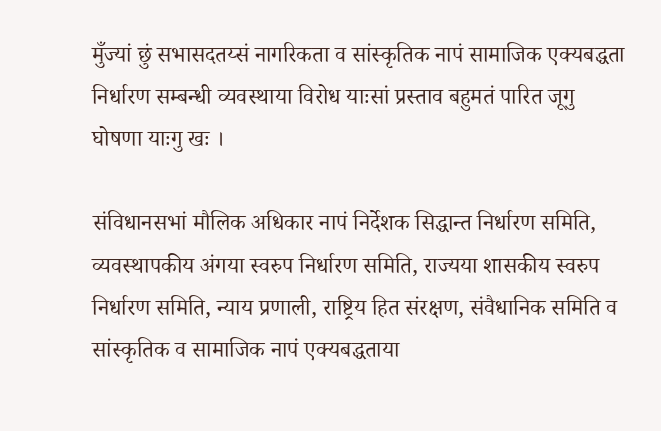मुँज्यां छुं सभासदतय्सं नागरिकता व सांस्कृतिक नापं सामाजिक एक्यबद्धता निर्धारण सम्बन्धी व्यवस्थाया विरोध याःसां प्रस्ताव बहुमतं पारित जूगु घोषणा याःगु खः ।

संविधानसभां मौलिक अधिकार नापं निर्देशक सिद्धान्त निर्धारण समिति, व्यवस्थापकीय अंगया स्वरुप निर्धारण समिति, राज्यया शासकीय स्वरुप निर्धारण समिति, न्याय प्रणाली, राष्ट्रिय हित संरक्षण, संवैधानिक समिति व सांस्कृतिक व सामाजिक नापं एक्यबद्धताया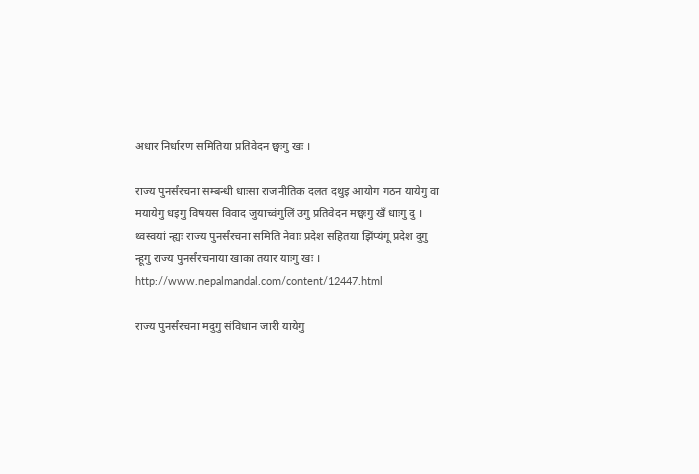अधार निर्धारण समितिया प्रतिवेदन छ्वःगु खः ।

राज्य पुनर्संरचना सम्बन्धी धाःसा राजनीतिक दलत दथुइ आयोग गठन यायेगु वा मयायेगु धइगु विषयस विवाद जुयाच्वंगुलिं उगु प्रतिवेदन मछ्वःगु खँ धाःगु दु । थ्वस्वयां न्ह्यः राज्य पुनर्संरचना समिति नेवाः प्रदेश सहितया झिंप्यंगू प्रदेश दुगु न्हूगु राज्य पुनर्संरचनाया खाका तयार याःगु खः ।
http://www.nepalmandal.com/content/12447.html

राज्य पुनर्संरचना मदुगु संविधान जारी यायेगु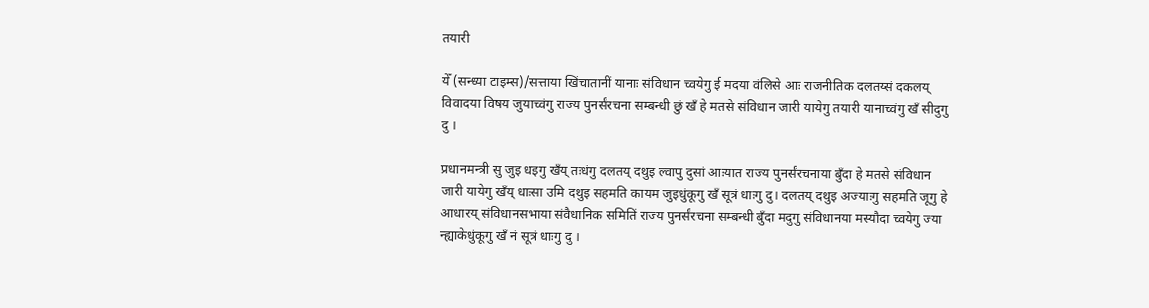तयारी

येँ (सन्ध्या टाइम्स)/सत्ताया खिंचातानीं यानाः संविधान च्वयेगु ई मदया वंलिसे आः राजनीतिक दलतय्सं दकलय् विवादया विषय जुयाच्वंगु राज्य पुनर्संरचना सम्बन्धी छुं खँ हे मतसे संविधान जारी यायेगु तयारी यानाच्वंगु खँ सीदुगु दु ।

प्रधानमन्त्री सु जुइ धइगु खँय् तःधंगु दलतय् दथुइ ल्वापु दुसां आःयात राज्य पुनर्संरचनाया बुँदा हे मतसे संविधान जारी यायेगु खँय् धाःसा उमि दथुइ सहमति कायम जुइधुंकूगु खँ सूत्रं धाःगु दु। दलतय् दथुइ अज्याःगु सहमति जूगु हे आधारय् संविधानसभाया संवैधानिक समितिं राज्य पुनर्संरचना सम्बन्धी बुँदा मदुगु संविधानया मस्यौदा च्वयेगु ज्या न्ह्याकेधुंकूगु खँ नं सूत्रं धाःगु दु ।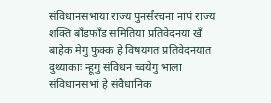संविधानसभाया राज्य पुनर्संरचना नापं राज्य शक्ति बाँडफाँड समितिया प्रतिवेदनया खँ बाहेक मेगु फुक्क हे विषयगत प्रतिवेदनयात दुथ्याकाः न्हूगु संविधन च्वयेगु भाला संविधानसभां हे संवैधानिक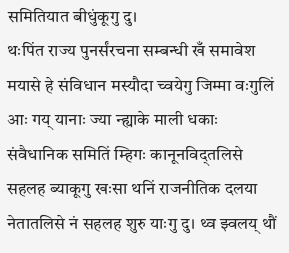समितियात बीधुंकूगु दु।
थःपिंत राज्य पुनर्संरचना सम्बन्धी खँ समावेश मयासे हे संविधान मस्यौदा च्वयेगु जिम्मा वःगुलिं आः गय् यानाः ज्या न्ह्याके माली धकाः संवैधानिक समितिं म्हिगः कानूनविद्तलिसे सहलह ब्याकूगु खःसा थनिं राजनीतिक दलया नेतातलिसे नं सहलह शुरु याःगु दु। थ्व झ्वलय् थौं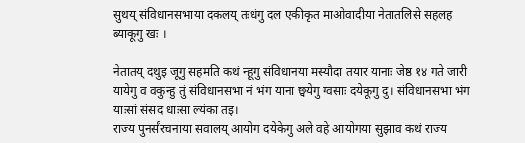सुथय् संविधानसभाया दकलय् तःधंगु दल एकीकृत माओवादीया नेतातलिसे सहलह ब्याकूगु खः ।

नेतातय् दथुइ जूगु सहमति कथं न्हूगु संविधानया मस्यौदा तयार यानाः जेष्ठ १४ गते जारी यायेगु व वकुन्हु तुं संविधानसभा नं भंग याना छ्वयेगु ग्वसाः दयेकूगु दु। संविधानसभा भंग याःसां संसद धाःसा ल्यंका तइ।
राज्य पुनर्संरचनाया सवालय् आयोग दयेकेगु अले वहे आयोगया सुझाव कथं राज्य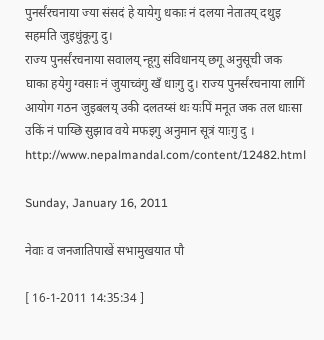पुनर्संरचनाया ज्या संसदं हे यायेगु धकाः नं दलया नेतातय् दथुइ सहमति जुइधुंकूगु दु।
राज्य पुनर्संरचनाया सवालय् न्हूगु संविधानय् छगू अनुसूची जक घाका हयेगु ग्वसाः नं जुयाच्वंगु खँ धाःगु दु। राज्य पुनर्संरचनाया लागिं आयोग गठन जुइबलय् उकी दलतय्सं थः यःपिं मनूत जक तल धाःसा उकिं नं पाय्छि सुझाव वये मफइगु अनुमान सूत्रं याःगु दु ।
http://www.nepalmandal.com/content/12482.html

Sunday, January 16, 2011

नेवाः व जनजातिपाखें सभामुखयात पौ

[ 16-1-2011 14:35:34 ]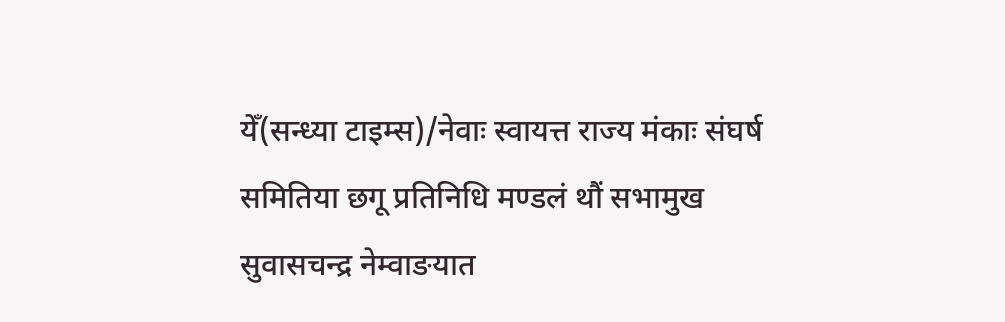येँ(सन्ध्या टाइम्स)/नेवाः स्वायत्त राज्य मंकाः संघर्ष समितिया छगू प्रतिनिधि मण्डलं थौं सभामुख सुवासचन्द्र नेम्वाङयात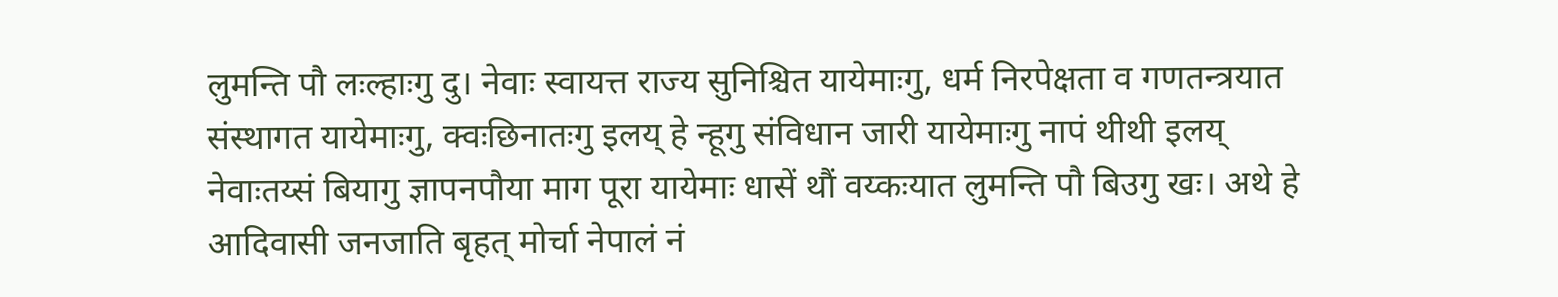लुमन्ति पौ लःल्हाःगु दु। नेवाः स्वायत्त राज्य सुनिश्चित यायेमाःगु, धर्म निरपेक्षता व गणतन्त्रयात संस्थागत यायेमाःगु, क्वःछिनातःगु इलय् हे न्हूगु संविधान जारी यायेमाःगु नापं थीथी इलय् नेवाःतय्सं बियागु ज्ञापनपौया माग पूरा यायेमाः धासें थौं वय्कःयात लुमन्ति पौ बिउगु खः। अथे हे आदिवासी जनजाति बृहत् मोर्चा नेपालं नं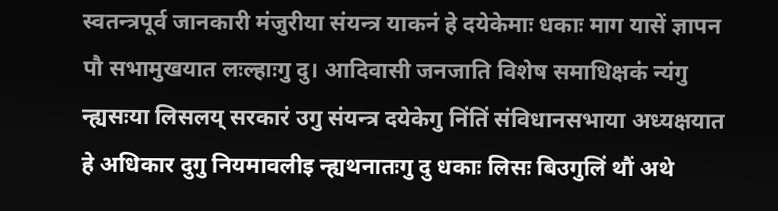स्वतन्त्रपूर्व जानकारी मंजुरीया संयन्त्र याकनं हे दयेकेमाः धकाः माग यासें ज्ञापन पौ सभामुखयात लःल्हाःगु दु। आदिवासी जनजाति विशेष समाधिक्षकं न्यंगु न्ह्यसःया लिसलय् सरकारं उगु संयन्त्र दयेकेगु निंतिं संविधानसभाया अध्यक्षयात हे अधिकार दुगु नियमावलीइ न्ह्यथनातःगु दु धकाः लिसः बिउगुलिं थौं अथे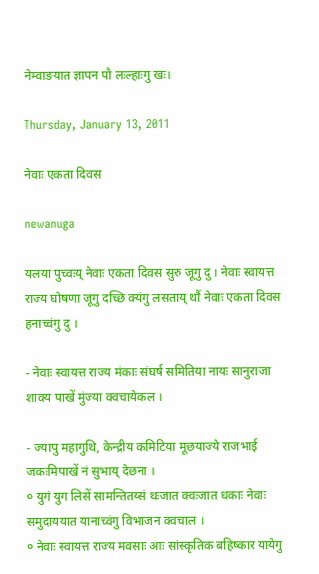नेम्वाङयात ज्ञापन पौ लःल्हाःगु खः।

Thursday, January 13, 2011

नेवाः एकता दिवस

newanuga

यलया पुच्वःय् नेवाः एकता दिवस सुरु जूगु दु । नेवाः स्वायत्त राज्य घोषणा जूगु दच्छि क्यंगु लसताय् थौं नेवाः एकता दिवस हनाच्वंगु दु ।

- नेवाः स्वायत्त राज्य मंकाः संघर्ष समितिया नायः सानुराजा शाक्य पाखें मुंज्या क्वचायेकल ।

- ज्यापु महागुथि, केन्द्रीय कमिटिया मूछयाज्ये राजभाई जकःमिपाखें नं सुभाय् देछना ।
० युगं युग लिसें सामन्तितय्सं थःजात क्वःजात धकाः नेवाः समुदाययात यानाच्वंगु विभाजन क्वचाल ।
० नेवाः स्वायत्त राज्य मवसाः आः सांस्कृतिक बहिष्कार यायेगु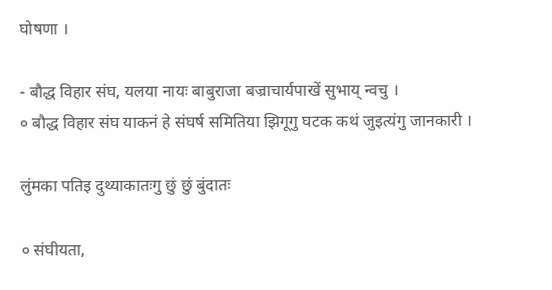घोषणा ।

- बौद्ध विहार संघ, यलया नायः बाबुराजा बज्राचार्यपाखें सुभाय् न्वचु ।
० बौद्ध विहार संघ याकनं हे संघर्ष समितिया झिगूगु घटक कथं जुइत्यंगु जानकारी ।

लुंमका पतिइ दुथ्याकातःगु छुं छुं बुंदातः

० संघीयता,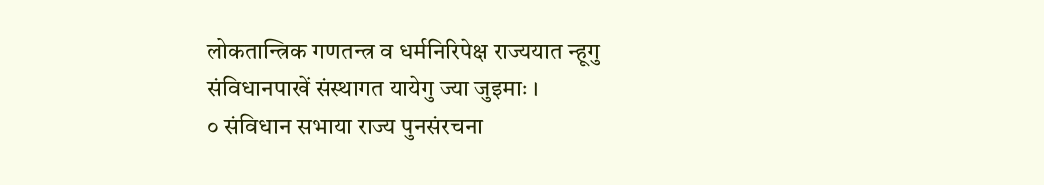लोकतान्त्रिक गणतन्त्र व धर्मनिरिपेक्ष राज्ययात न्हूगु संविधानपाखें संस्थागत यायेगु ज्या जुइमाः ।
० संविधान सभाया राज्य पुनसंरचना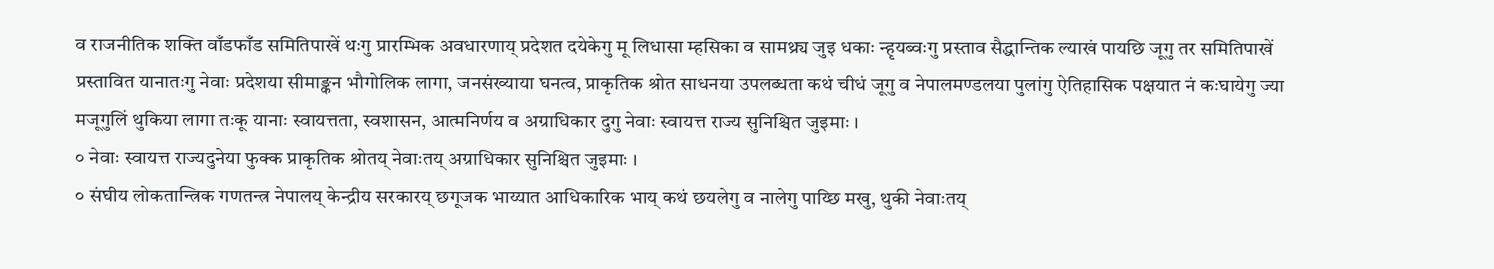व राजनीतिक शक्ति वाँडफाँड समितिपाखें थःगु प्रारम्भिक अवधारणाय् प्रदेशत दयेकेगु मू लिधासा म्हसिका व सामथ्र्य जुइ धकाः न्हृयब्वःगु प्रस्ताव सैद्धान्तिक ल्याखं पायछि जूगु तर समितिपाखें प्रस्तावित यानातःगु नेवाः प्रदेशया सीमाङ्कन भौगोलिक लागा, जनसंख्याया घनत्व, प्राकृतिक श्रोत साधनया उपलब्धता कथं चीधं जूगु व नेपालमण्डलया पुलांगु ऐतिहासिक पक्षयात नं कःघायेगु ज्या मजूगुलिं थुकिया लागा तःकू यानाः स्वायत्तता, स्वशासन, आत्मनिर्णय व अग्राधिकार दुगु नेवाः स्वायत्त राज्य सुनिश्चित जुइमाः ।
० नेवाः स्वायत्त राज्यदुनेया फुक्क प्राकृतिक श्रोतय् नेवाःतय् अग्राधिकार सुनिश्चित जुइमाः ।
० संघीय लोकतान्त्रिक गणतन्त्र नेपालय् केन्द्रीय सरकारय् छगूजक भाय्यात आधिकारिक भाय् कथं छयलेगु व नालेगु पाय्छि मखु, थुकी नेवाःतय्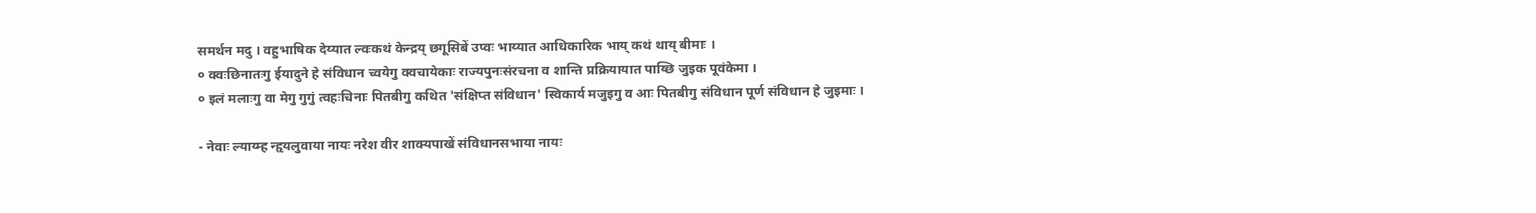समर्थन मदु । वहुभाषिक देय्यात ल्वःकथं केन्द्रय् छगूसिबें उप्वः भाय्यात आधिकारिक भाय् कथं थाय् बीमाः ।
० क्वःछिनातःगु ईयादुने हे संविधान च्वयेगु क्वचायेकाः राज्यपुनःसंरचना व शान्ति प्रक्रियायात पाय्छि जुइक पूवंकेमा ।
० इलं मलाःगु वा मेगु गुगुं त्वहःचिनाः पितबीगु कथित 'संक्षिप्त संविधान' स्विकार्य मजुइगु व आः पितबीगु संविधान पूर्ण संविधान हे जुइमाः ।

- नेवाः ल्याय्म्ह न्हृयलुवाया नायः नरेश वीर शाक्यपाखें संविधानसभाया नायः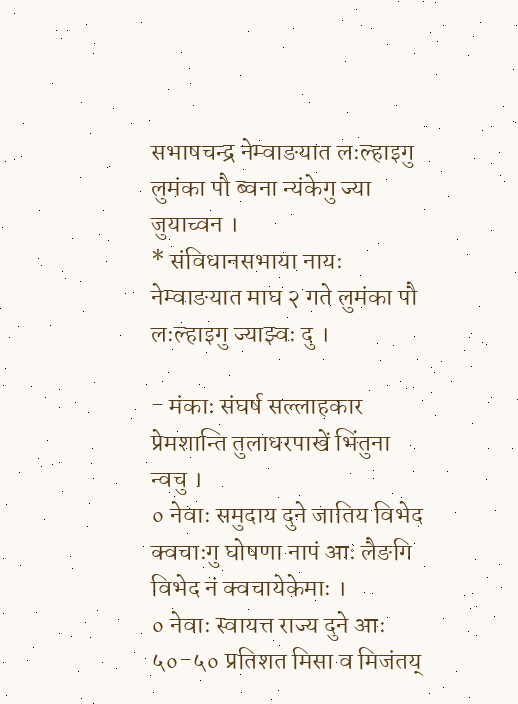सभाषचन्द्र नेम्वाङयात लःल्हाइगु लुमंका पौ ब्वना न्यंकेगु ज्या जुयाच्वन ।
* संविधानसभाया नायः नेम्वाङयात माघ २ गते लुमंका पौ लःल्हाइगु ज्याझ्वः दु ।

- मंकाः संघर्ष सल्लाहकार प्रेमशान्ति तुलाधरपाखें भिंतुना न्वचु ।
० नेवाः समुदाय दुने जातिय विभेद क्वचाःगु घोषणा नापं आः लैङगि विभेद नं क्वचायेकेमाः ।
० नेवाः स्वायत्त राज्य दुने आः ५०-५० प्रतिशत मिसा व मिजंतय्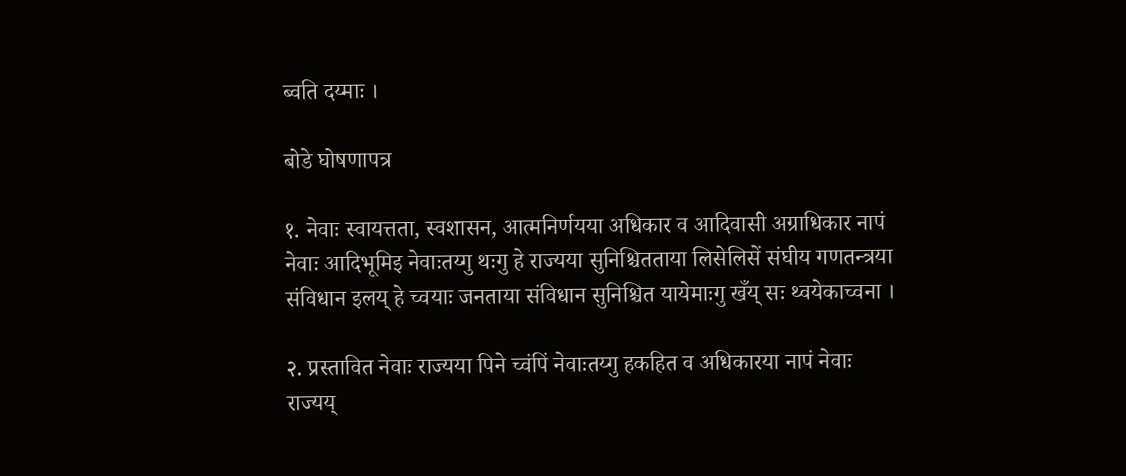ब्वति दय्माः ।

बोडे घोषणापत्र

१. नेवाः स्वायत्तता, स्वशासन, आत्मनिर्णयया अधिकार व आदिवासी अग्राधिकार नापं नेवाः आदिभूमिइ नेवाःतय्गु थःगु हे राज्यया सुनिश्चितताया लिसेलिसें संघीय गणतन्त्रया संविधान इलय् हे च्वयाः जनताया संविधान सुनिश्चित यायेमाःगु खँय् सः थ्वयेकाच्वना ।

२. प्रस्तावित नेवाः राज्यया पिने च्वंपिं नेवाःतय्गु हकहित व अधिकारया नापं नेवाः राज्यय्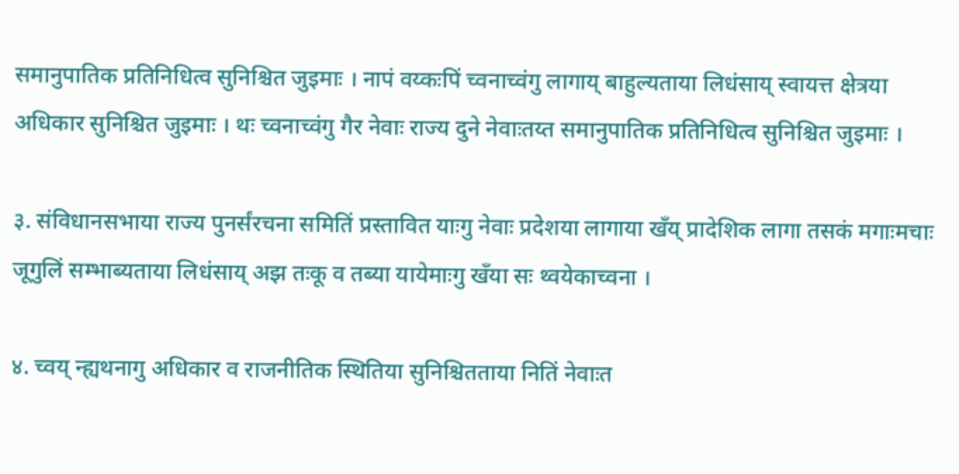समानुपातिक प्रतिनिधित्व सुनिश्चित जुइमाः । नापं वय्कःपिं च्वनाच्वंगु लागाय् बाहुल्यताया लिधंसाय् स्वायत्त क्षेत्रया अधिकार सुनिश्चित जुइमाः । थः च्वनाच्वंगु गैर नेवाः राज्य दुने नेवाःतय्त समानुपातिक प्रतिनिधित्व सुनिश्चित जुइमाः ।

३. संविधानसभाया राज्य पुनर्संरचना समितिं प्रस्तावित याःगु नेवाः प्रदेशया लागाया खँय् प्रादेशिक लागा तसकं मगाःमचाः जूगुलिं सम्भाब्यताया लिधंसाय् अझ तःकू व तब्या यायेमाःगु खँया सः थ्वयेकाच्वना ।

४. च्वय् न्ह्यथनागु अधिकार व राजनीतिक स्थितिया सुनिश्चितताया नितिं नेवाःत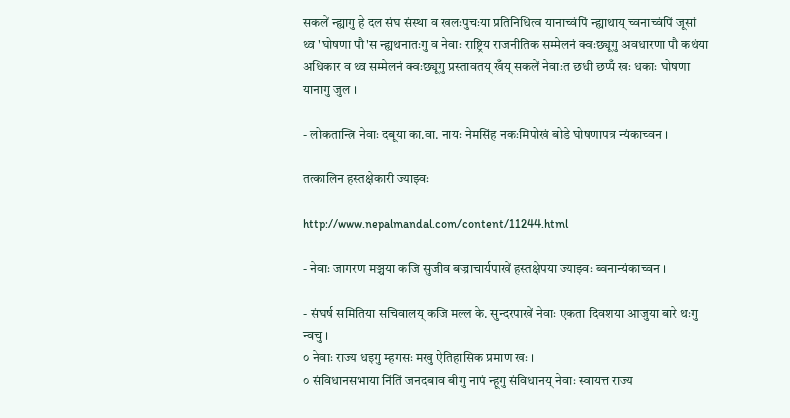सकलें न्ह्यागु हे दल संघ संस्था व खलःपुचःया प्रतिनिधित्व यानाच्वंपिं न्ह्याथाय् च्वनाच्वंपिं जूसां थ्व 'घोषणा पौ'स न्ह्यथनातःगु व नेवाः राष्ट्रिय राजनीतिक सम्मेलनं क्वःछ्यूगु अवधारणा पौ कथंया अधिकार व थ्व सम्मेलनं क्वःछ्यूगु प्रस्तावतय् खँय् सकलें नेवाःत छधी छप्पँ खः धकाः घोषणा यानागु जुल ।

- लोकतान्त्रि नेवाः दबूया का.वा. नायः नेमसिंह नकःमिपोखं बोडे घोषणापत्र न्यंकाच्वन ।

तत्कालिन हस्तक्षेकारी ज्याझ्वः

http://www.nepalmandal.com/content/11244.html

- नेवाः जागरण मञ्चया कजि सुजीव बज्राचार्यपाखें हस्तक्षेपया ज्याझ्वः ब्वनान्यंकाच्वन ।

- संघर्ष समितिया सचिवालय् कजि मल्ल के. सुन्दरपाखें नेवाः एकता दिवशया आजुया बारे थःगु न्वचु ।
० नेवाः राज्य धइगु म्हगसः मखु ऐतिहासिक प्रमाण खः ।
० संविधानसभाया निंतिं जनदबाव बीगु नापं न्हूगु संविधानय् नेवाः स्वायत्त राज्य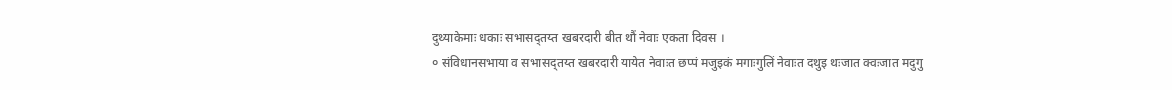दुथ्याकेमाः धकाः सभासद्तय्त खबरदारी बीत थौं नेवाः एकता दिवस ।
० संविधानसभाया व सभासद्तय्त खबरदारी यायेत नेवाःत छप्पं मजुइकं मगाःगुलिं नेवाःत दथुइ थःजात क्वःजात मदुगु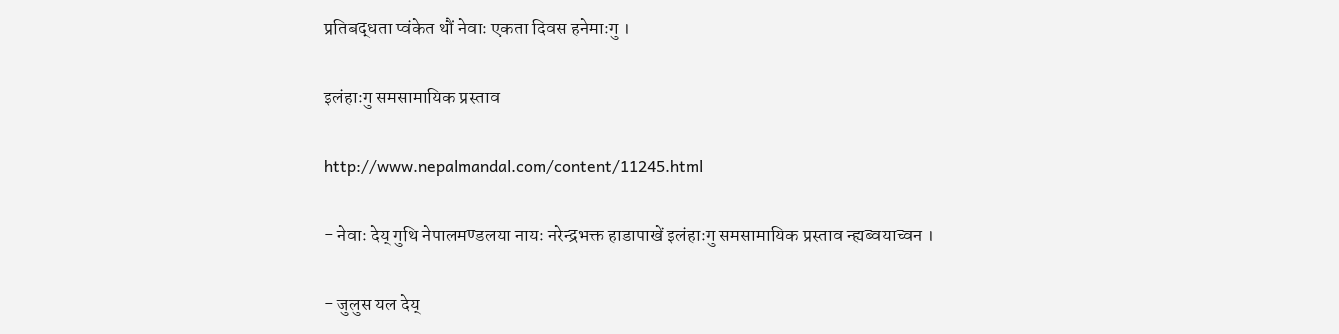प्रतिबद्धता प्वंकेत थौं नेवाः एकता दिवस हनेमाःगु ।

इलंहाःगु समसामायिक प्रस्ताव

http://www.nepalmandal.com/content/11245.html

- नेवाः देय् गुथि नेपालमण्डलया नायः नरेन्द्रभक्त हाडापाखें इलंहाःगु समसामायिक प्रस्ताव न्ह्यब्वयाच्वन ।

- जुलुस यल देय्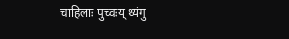चाहिलाः पुच्वःय् थ्यंगु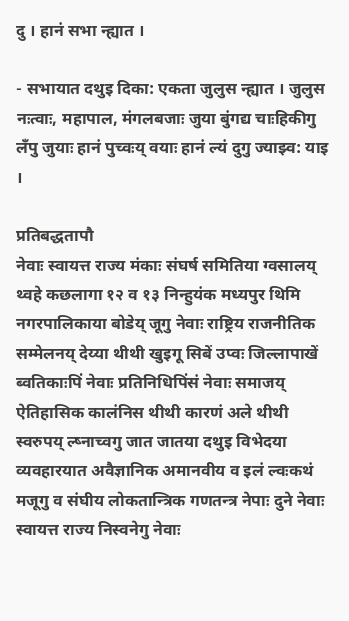दु । हानं सभा न्ह्यात ।

- सभायात दथुइ दिका: एकता जुलुस न्ह्यात । जुलुस नःत्वाः, महापाल, मंगलबजाः जुया बुंगद्य चाःहिकीगु लँपु जुयाः हानं पुच्वःय् वयाः हानं ल्यं दुगु ज्याझ्व: याइ ।

प्रतिबद्धतापौ
नेवाः स्वायत्त राज्य मंकाः संघर्ष समितिया ग्वसालय् थ्वहे कछलागा १२ व १३ निन्हुयंक मध्यपुर थिमि नगरपालिकाया बोडेय् जूगु नेवाः राष्ट्रिय राजनीतिक सम्मेलनय् देय्या थीथी खुइगू सिबें उप्वः जिल्लापाखें ब्वतिकाःपिं नेवाः प्रतिनिधिपिंसं नेवाः समाजय् ऐतिहासिक कालंनिस थीथी कारणं अले थीथी स्वरुपय् ल्ष्नाच्वगु जात जातया दथुइ विभेदया व्यवहारयात अवैज्ञानिक अमानवीय व इलं ल्वःकथं मजूगु व संघीय लोकतान्त्रिक गणतन्त्र नेपाः दुने नेवाः स्वायत्त राज्य निस्वनेगु नेवाः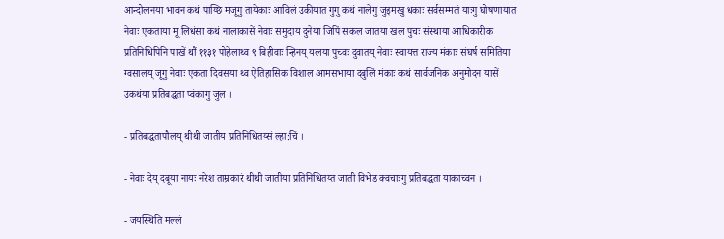आन्दोलनया भावन कथं पाय्छि मजूगु तायेकाः आविलं उकीयात गुगु कथं नालेगु जुइमखु धकाः सर्वसम्मतं याःगु घोषणायात नेवाः एकताया मू लिधंसा कथं नालाकासें नेवाः समुदाय दुनेया जिपिं सकल जातया खल पुचः संस्थाया आधिकारीक प्रतिनिधिपिनि पाखें थौं ११३१ पोहेलाथ्व ९ बिहीवाः न्हिनय् यलया पुच्वः दुवातय् नेवाः स्वायत्त राज्य मंकाः संघर्ष समितिया ग्वसालय् जूगु नेवाः एकता दिवसया थ्व ऐतिहासिक विशाल आमसभाया दबुलिं मंकाः कथं सार्वजनिक अनुमोदन यासें उकथंया प्रतिबद्धता प्वंकागु जुल ।

- प्रतिबद्धतापौलय् थीथी जातीय प्रतिनिधितय्सं ल्हा:चिं ।

- नेवाः देय् दबूया नायः नरेश ताम्रकारं थीथी जातीया प्रतिनिधितय्त जाती विभेड क्वचाःगु प्रतिबद्धता याकाच्वन ।

- जयस्थिति मल्लं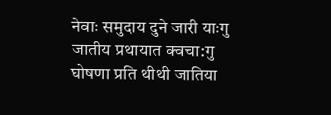नेवाः समुदाय दुने जारी याःगु जातीय प्रथायात क्वचा:गु घोषणा प्रति थीथी जातिया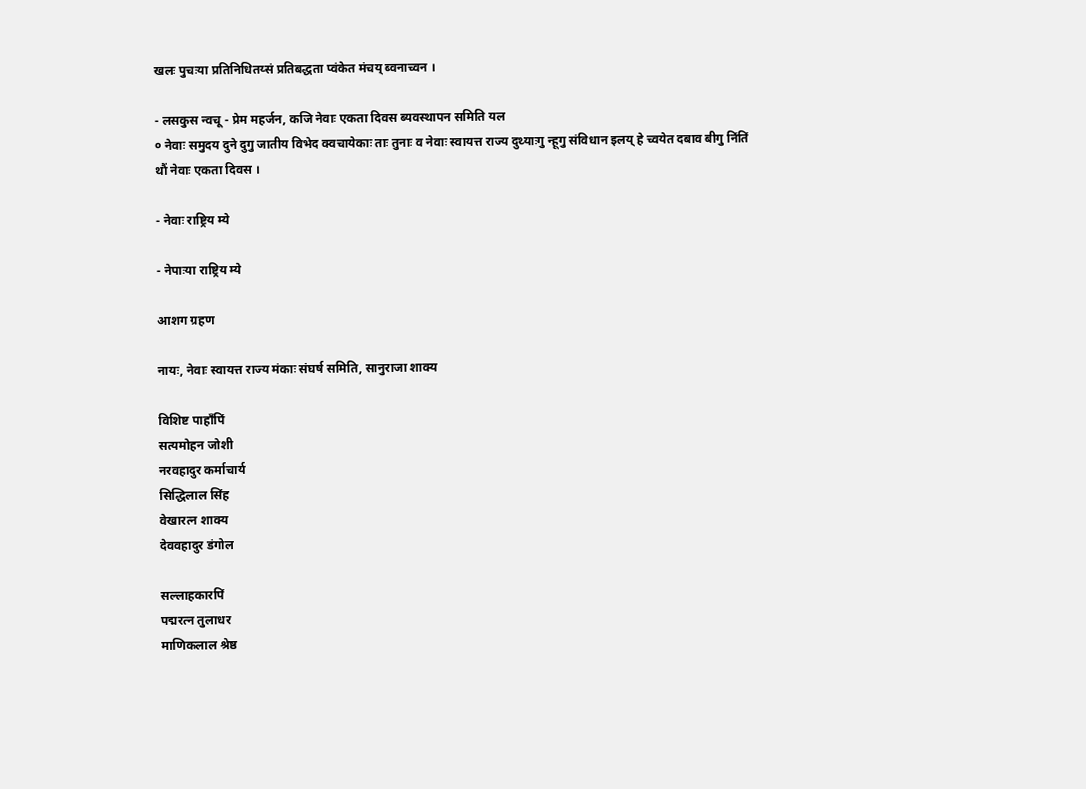खलः पुचःया प्रतिनिधितय्सं प्रतिबद्धता प्वंकेत मंचय् ब्वनाच्वन ।

- लसकुस न्वचू - प्रेम महर्जन, कजि नेवाः एकता दिवस ब्यवस्थापन समिति यल
० नेवाः समुदय दुने दुगु जातीय विभेद क्वचायेकाः ताः तुनाः व नेवाः स्वायत्त राज्य दुथ्याःगु न्हूगु संविधान इलय् हे च्वयेत दबाव बीगु निंतिं थौं नेवाः एकता दिवस ।

- नेवाः राष्ट्रिय म्ये

- नेपाःया राष्ट्रिय म्ये

आशग ग्रहण

नायः, नेवाः स्वायत्त राज्य मंकाः संघर्ष समिति, सानुराजा शाक्य

विशिष्ट पाहाँपिं
सत्यमोहन जोशी
नरवहादुर कर्माचार्य
सिद्धिलाल सिंह
वेखारत्न शाक्य
देववहादुर डंगोल

सल्लाहकारपिं
पद्मरत्न तुलाधर
माणिकलाल श्रेष्ठ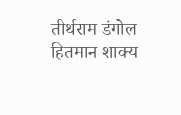तीर्थराम डंगोल
हितमान शाक्य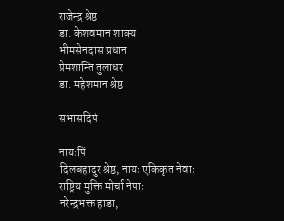राजेन्द्र श्रेष्ठ
डा. केशवमान शाक्य
भीमसेनदास प्रधान
प्रेमशान्ति तुलाधर
डा. महेशमान श्रेष्ठ

सभासदिपं

नायःपिं
दिलबहादुर श्रेष्ठ, नायः एकिकृत नेवाः राष्ट्रिय मुक्ति मोर्चा नेपाः
नरेन्द्रभक्त हाडा,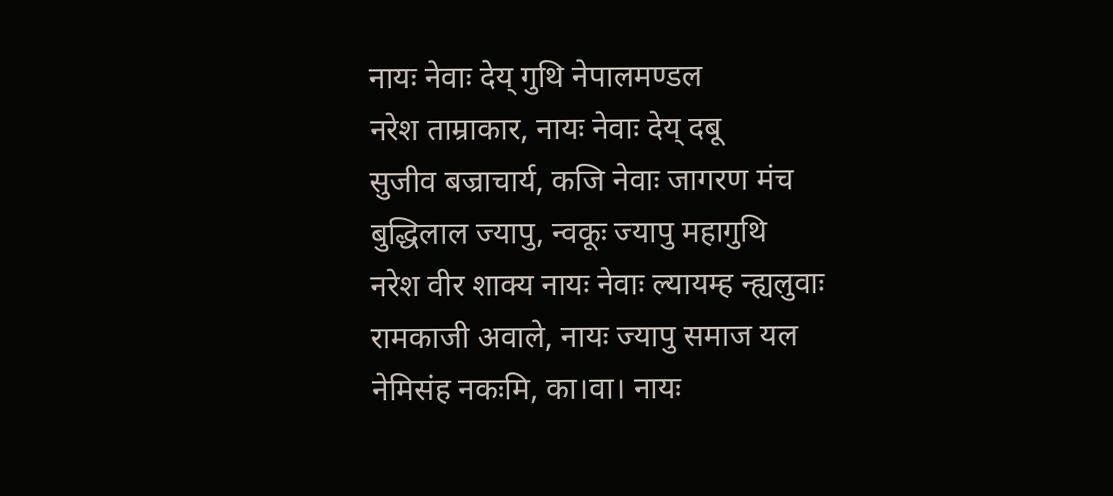नायः नेवाः देय् गुथि नेपालमण्डल
नरेश ताम्राकार, नायः नेवाः देय् दबू
सुजीव बज्राचार्य, कजि नेवाः जागरण म‌ंच
बुद्धिलाल ज्यापु, न्वकूः ज्यापु महागुथि
नरेश वीर शाक्य नायः नेवाः ल्यायम्ह न्ह्यलुवाः
रामकाजी अवाले, नायः ज्यापु समाज यल
नेमिसंह नकःमि, का।वा। नायः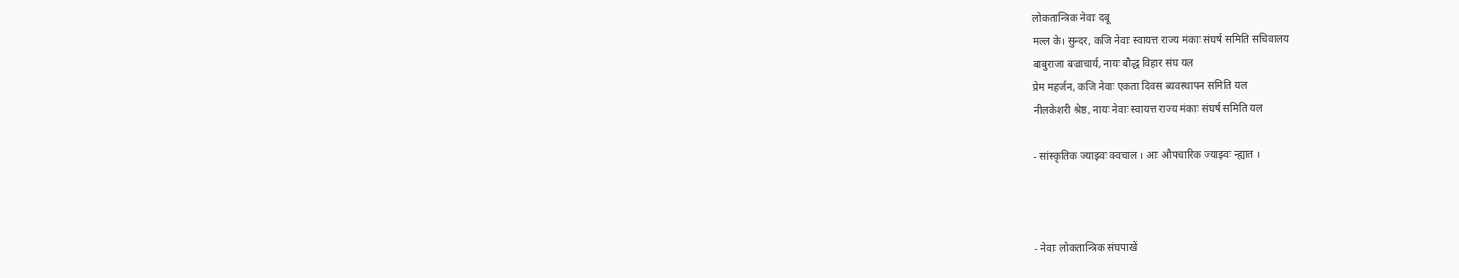लोकतान्त्रिक नेवाः दबू
मल्ल के। सुन्दर, कजि नेवाः स्वायत्त राज्य मंकाः संघर्ष समिति सचिवालय
बाबुराजा बज्राचार्य, नायः बौद्ध विहार संघ यल
प्रेम महर्जन, कजि नेवाः एकता दिवस ब्यवस्थापन समिति यल
नीलकेशरी श्रेष्ठ, नायः नेवाः स्वायत्त राज्य मंकाः संघर्ष समिति यल

- सांस्कृतिक ज्याझ्वः क्वचाल । आः औपचारिक ज्याझ्वः न्ह्यात ।



- नेवाः लोकतान्त्रिक संघपाखें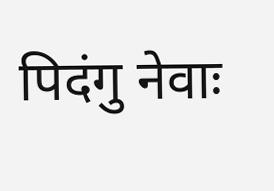पिदंगु नेवाः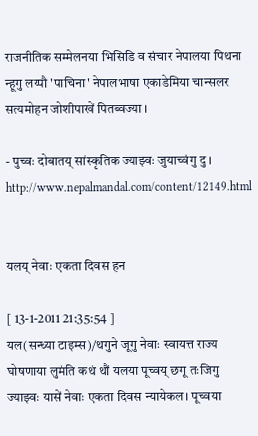राजनीतिक सम्मेलनया भिसिडि व संचार नेपालया पिथना न्हूगु लय्पौ 'पाचिना' नेपालभाषा एकाडेमिया चान्सलर सत्यमोहन जोशीपाखें पितब्वज्या ।

- पुच्वः दोबातय् सांस्कृतिक ज्याझ्वः जुयाच्वंगु दु ।
http://www.nepalmandal.com/content/12149.html


यलय् नेवाः एकता दिवस हन

[ 13-1-2011 21:35:54 ]
यल(सन्ध्या टाइम्स)/थगुने जूगु नेवाः स्वायत्त राज्य घोषणाया लुमंति कथं थौं यलया पूच्वय् छगू तःजिगु ज्याझ्वः यासें नेवाः एकता दिवस न्यायेकल। पूच्वया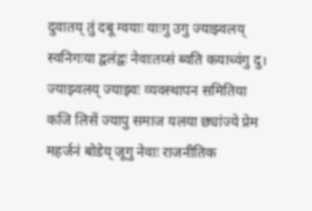दुवातय् तुं दबू ग्वयाः याःगु उगु ज्याझ्वलय् स्वनिगःया द्वलंद्वः नेवाःतय्सं ब्वति कयाच्वंगु दु।
ज्याझ्वलय् ज्याझ्वः व्यवस्थापन समितिया कजि लिसें ज्यापु समाज यलया छ्यांज्ये प्रेम महर्जनं बोडेय् जूगु नेवाः राजनीतिक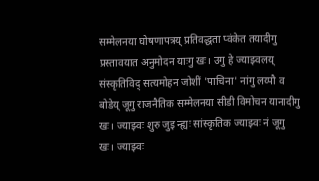सम्मेलनया घोषणापत्रय् प्रतिवद्धता प्वंकेत तयादीगु प्रस्तावयात अनुमोदन याःगु खः। उगु हे ज्याझ्वलय् संस्कृतिविद् सत्यमोहन जोशीं 'पाचिना' नांगु लय्पौ व बोडेय् जूगु राजनैतिक सम्मेलनया सीडी विमोचन यानादीगु खः। ज्याझ्वः शुरु जुइ न्ह्यः सांस्कृतिक ज्याझ्वः नं जूगु खः। ज्याझ्वः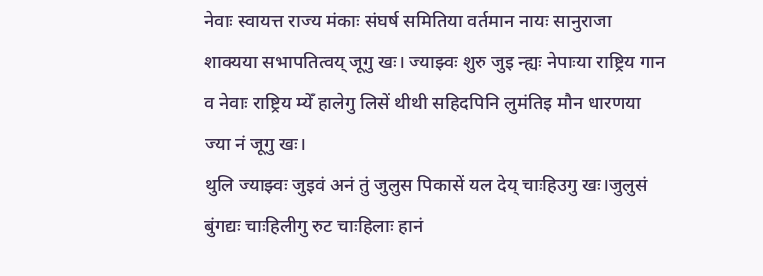नेवाः स्वायत्त राज्य मंकाः संघर्ष समितिया वर्तमान नायः सानुराजा शाक्यया सभापतित्वय् जूगु खः। ज्याझ्वः शुरु जुइ न्ह्यः नेपाःया राष्ट्रिय गान व नेवाः राष्ट्रिय म्येँ हालेगु लिसें थीथी सहिदपिनि लुमंतिइ मौन धारणया ज्या नं जूगु खः।
थुलि ज्याझ्वः जुइवं अनं तुं जुलुस पिकासें यल देय् चाःहिउगु खः।जुलुसं बुंगद्यः चाःहिलीगु रुट चाःहिलाः हानं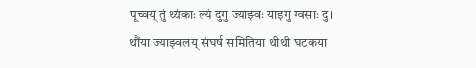पूच्वय् तुं थ्यंकाः ल्यं दुगु ज्याझ्वः याइगु ग्वसाः दु।
थौंया ज्याझ्वलय् संघर्ष समितिया थीथी घटकया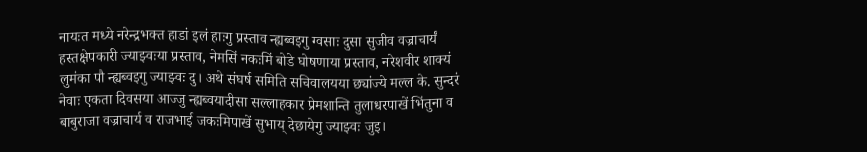नायःत मध्ये नरेन्द्रभक्त हाडां इलं हाःगु प्रस्ताव न्ह्यब्वइगु ग्वसाः दुसा सुजीव वज्राचार्यं हस्तक्षेपकारी ज्याझ्वःया प्रस्ताव, नेमसिं नकःमिं बोडे घोषणाया प्रस्ताव, नरेशवीर शाक्यं लुमंका पौ न्ह्यब्वइगु ज्याझ्वः दु। अथे संघर्ष समिति सचिवालयया छ्यांज्ये मल्ल के. सुन्दरं नेवाः एकता दिवसया आज्जु न्ह्यब्वयादीसा सल्लाहकार प्रेमशान्ति तुलाधरपाखें भिंतुना व बाबुराजा वज्राचार्य व राजभाई जकःमिपाखें सुभाय् देछायेगु ज्याझ्वः जुइ।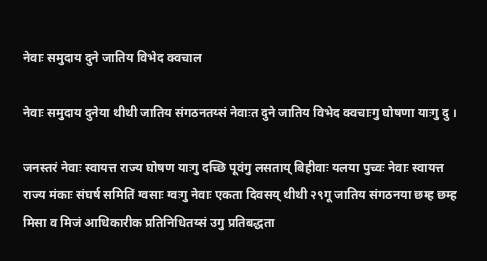नेवाः समुदाय दुने जातिय विभेद क्वचाल

नेवाः समुदाय दुनेया थीथी जातिय संगठनतय्सं नेवाःत दुने जातिय विभेद क्वचाःगु घोषणा याःगु दु ।

जनस्तरं नेवाः स्वायत्त राज्य घोषण याःगु दच्छि पूवंगु लसताय् बिहीवाः यलया पुच्वः नेवाः स्वायत्त राज्य मंकाः संघर्ष समितिं ग्वसाः ग्वःगु नेवाः एकता दिवसय् थीथी २९गू जातिय संगठनया छम्ह छम्ह मिसा व मिजं आधिकारीक प्रतिनिधितय्सं उगु प्रतिबद्धता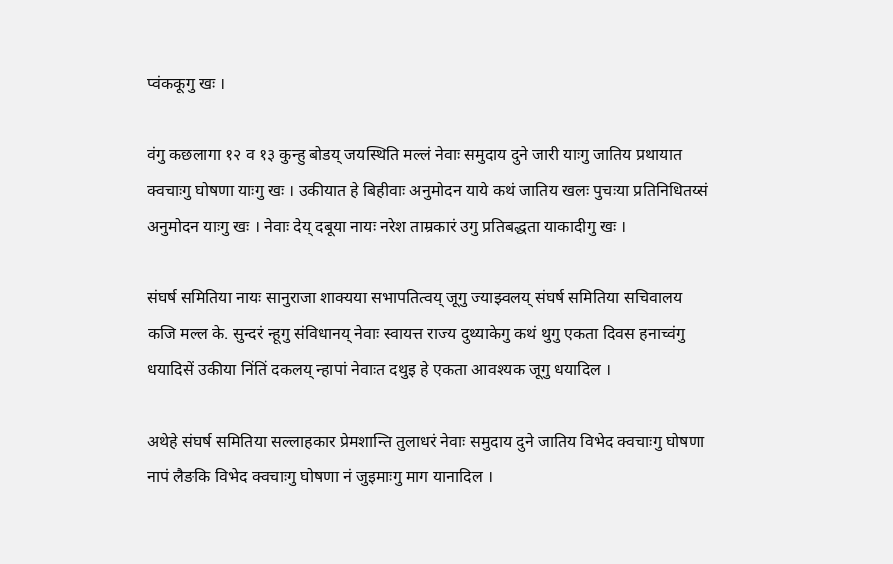प्वंककूगु खः ।

वंगु कछलागा १२ व १३ कुन्हु बोडय् जयस्थिति मल्लं नेवाः समुदाय दुने जारी याःगु जातिय प्रथायात क्वचाःगु घोषणा याःगु खः । उकीयात हे बिहीवाः अनुमोदन याये कथं जातिय खलः पुचःया प्रतिनिधितय्सं अनुमोदन याःगु खः । नेवाः देय् दबूया नायः नरेश ताम्रकारं उगु प्रतिबद्धता याकादीगु खः ।

संघर्ष समितिया नायः सानुराजा शाक्यया सभापतित्वय् जूगु ज्याझ्वलय् संघर्ष समितिया सचिवालय कजि मल्ल के. सुन्दरं न्हूगु संविधानय् नेवाः स्वायत्त राज्य दुथ्याकेगु कथं थुगु एकता दिवस हनाच्वंगु धयादिसें उकीया निंतिं दकलय् न्हापां नेवाःत दथुइ हे एकता आवश्यक जूगु धयादिल ।

अथेहे संघर्ष समितिया सल्लाहकार प्रेमशान्ति तुलाधरं नेवाः समुदाय दुने जातिय विभेद क्वचाःगु घोषणा नापं लैङकि विभेद क्वचाःगु घोषणा नं जुइमाःगु माग यानादिल ।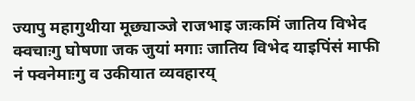ज्यापु महागुथीया मूछ्याञ्जे राजभाइ जःकमिं जातिय विभेद क्वचाःगु घोषणा जक जुयां मगाः जातिय विभेद याइपिंसं माफी नं फ्वनेमाःगु व उकीयात व्यवहारय्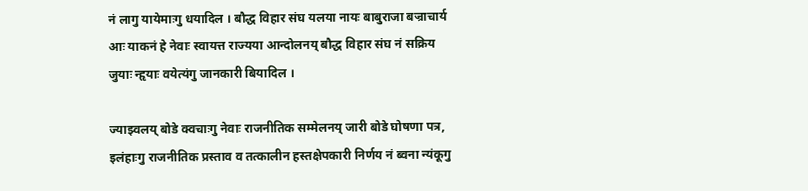नं लागु यायेमाःगु धयादिल । बौद्ध विहार संघ यलया नायः बाबुराजा बज्राचार्य आः याकनं हे नेवाः स्वायत्त राज्यया आन्दोलनय् बौद्ध विहार संघ नं सक्रिय जुयाः न्हृयाः वयेत्यंगु जानकारी बियादिल ।

ज्याझ्वलय् बोडे क्वचाःगु नेवाः राजनीतिक सम्मेलनय् जारी बोडे घोषणा पत्र, इलंहाःगु राजनीतिक प्रस्ताव व तत्कालीन हस्तक्षेपकारी निर्णय नं ब्वना न्यंकूगु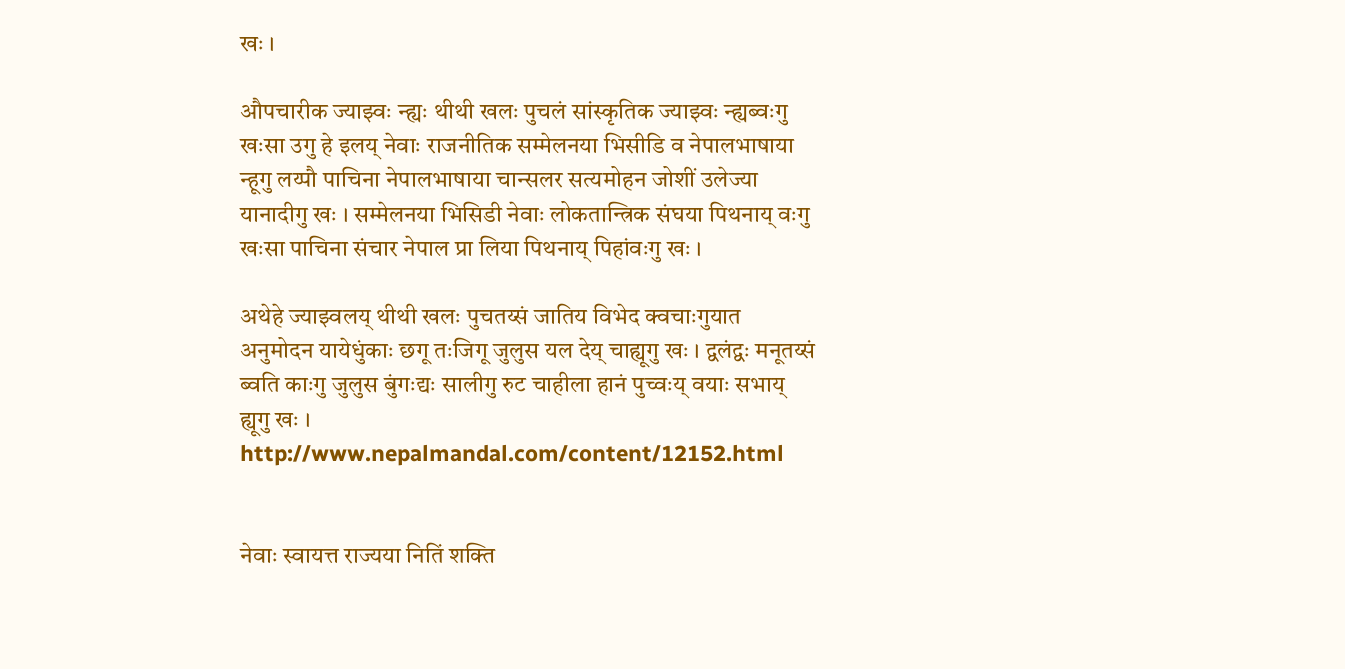खः ।

औपचारीक ज्याझ्वः न्ह्यः थीथी खलः पुचलं सांस्कृतिक ज्याझ्वः न्ह्यब्वःगु खःसा उगु हे इलय् नेवाः राजनीतिक सम्मेलनया भिसीडि व नेपालभाषाया न्हूगु लय्पौ पाचिना नेपालभाषाया चान्सलर सत्यमोहन जोशीं उलेज्या यानादीगु खः । सम्मेलनया भिसिडी नेवाः लोकतान्त्रिक संघया पिथनाय् वःगु खःसा पाचिना संचार नेपाल प्रा लिया पिथनाय् पिहांवःगु खः ।

अथेहे ज्याझ्वलय् थीथी खलः पुचतय्सं जातिय विभेद क्वचाःगुयात अनुमोदन यायेधुंकाः छगू तःजिगू जुलुस यल देय् चाह्यूगु खः । द्वलंद्वः मनूतय्सं ब्वति काःगु जुलुस बुंगःद्यः सालीगु रुट चाहीला हानं पुच्वःय् वयाः सभाय् ह्यूगु खः ।
http://www.nepalmandal.com/content/12152.html


नेवाः स्वायत्त राज्यया नितिं शक्ति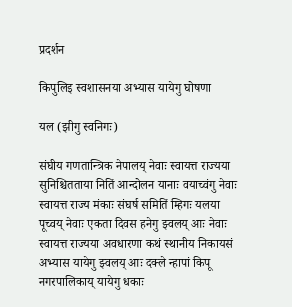प्रदर्शन

किपुलिइ स्वशासनया अभ्यास यायेगु घोषणा

यल (झीगु स्वनिगः)

संघीय गणतान्त्रिक नेपालय् नेवाः स्वायत्त राज्यया सुनिश्चितताया नितिं आन्दोलन यानाः वयाच्वंगु नेवाः स्वायत्त राज्य मंकाः संघर्ष समितिं म्हिगः यलया पूच्वय् नेवाः एकता दिवस हनेगु झ्वलय् आः नेवाः स्वायत्त राज्यया अवधारणा कथं स्थानीय निकायसं अभ्यास यायेगु झ्वलय् आः दक्ले न्हापां किपू नगरपालिकाय् यायेगु धकाः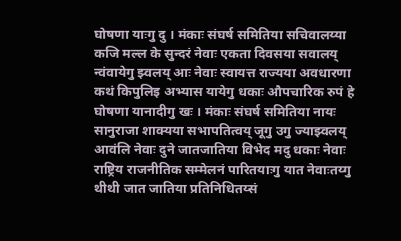घोषणा याःगु दु । मंकाः संघर्ष समितिया सचिवालय्या कजि मल्ल के सुन्दरं नेवाः एकता दिवसया सवालय् न्वंवायेगु झ्वलय् आः नेवाः स्वायत्त राज्यया अवधारणा कथं किपुलिइ अभ्यास यायेगु धकाः औपचारिक रुपं हे घोषणा यानादीगु खः । मंकाः संघर्ष समितिया नायः सानुराजा शाक्यया सभापतित्वय् जूगु उगु ज्याझ्वलय् आवंलि नेवाः दुने जातजातिया विभेद मदु धकाः नेवाः राष्ट्रिय राजनीतिक सम्मेलनं पारितयाःगु यात नेवाःतय्गु थीथी जात जातिया प्रतिनिधितय्सं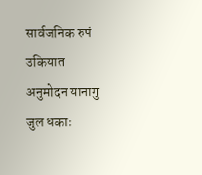सार्वजनिक रुपं उकियात अनुमोदन यानागु जुल धकाः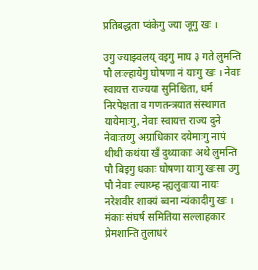प्रतिबद्धता प्वंकेगु ज्या जूगु खः ।

उगु ज्याझ्वलय् वइगु माघ ३ गते लुमन्ति पौ लःल्हायेगु घोषणा नं याःगु खः । नेवाः स्वायत्त राज्यया सुनिश्चिता, धर्म निरपेक्षता व गणतन्त्रयात संस्थागत यायेमाःगु, नेवाः स्वायत्त राज्य दुने नेवाःतय्गु अग्राधिकार दयेमाःगु नापं थीथी कथंया खँ दुथ्याकाः अथे लुमन्ति पौ बिइगु धकाः घोषणा याःगु खःसा उगु पौ नेवाः ल्याय्म्ह न्ह्यलुवाःया नायः नरेशवीर शाक्यं ब्वना न्यंकादीगु खः । मंकाः संघर्ष समितिया सल्लाहकार प्रेमशान्ति तुलाधरं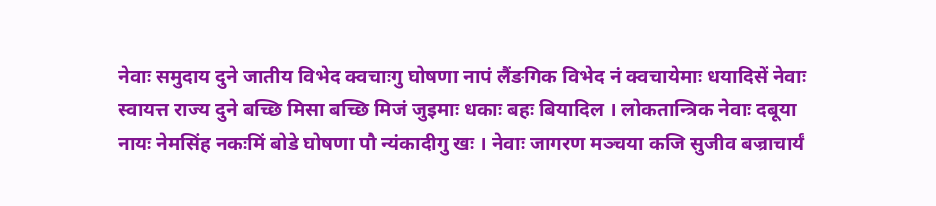नेवाः समुदाय दुने जातीय विभेद क्वचाःगु घोषणा नापं लैंङगिक विभेद नं क्वचायेमाः धयादिसें नेवाः स्वायत्त राज्य दुने बच्छि मिसा बच्छि मिजं जुइमाः धकाः बहः बियादिल । लोकतान्त्रिक नेवाः दबूया नायः नेमसिंह नकःमिं बोडे घोषणा पौ न्यंकादीगु खः । नेवाः जागरण मञ्चया कजि सुजीव बज्राचार्यं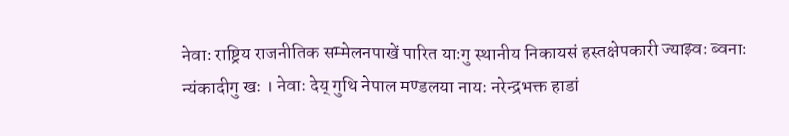नेवाः राष्ट्रिय राजनीतिक सम्मेलनपाखें पारित याःगु स्थानीय निकायसं हस्तक्षेपकारी ज्याझ्वः ब्वनाः न्यंकादीगु खः । नेवाः देय् गुथि नेपाल मण्डलया नायः नरेन्द्रभक्त हाडां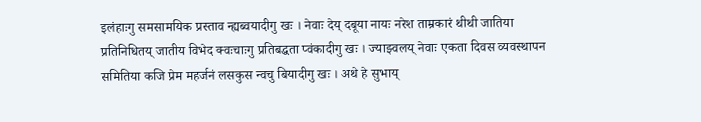इलंहाःगु समसामयिक प्रस्ताव न्ह्यब्वयादीगु खः । नेवाः देय् दबूया नायः नरेश ताम्रकारं थीथी जातिया प्रतिनिधितय् जातीय विभेद क्वःचाःगु प्रतिबद्धता प्वंकादीगु खः । ज्याझ्वलय् नेवाः एकता दिवस व्यवस्थापन समितिया कजि प्रेम महर्जनं लसकुस न्वचु बियादीगु खः । अथे हे सुभाय्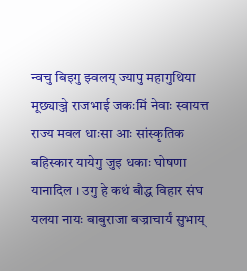न्वचु बिइगु झ्वलय् ज्यापु महागुथिया मूछ्याञ्जे राजभाई जकःमिं नेवाः स्वायत्त राज्य मवल धाःसा आः सांस्कृतिक बहिस्कार यायेगु जुइ धकाः घोषणा यानादिल । उगु हे कथं बौद्ध विहार संघ यलया नायः बाबुराजा बज्राचार्यं सुभाय्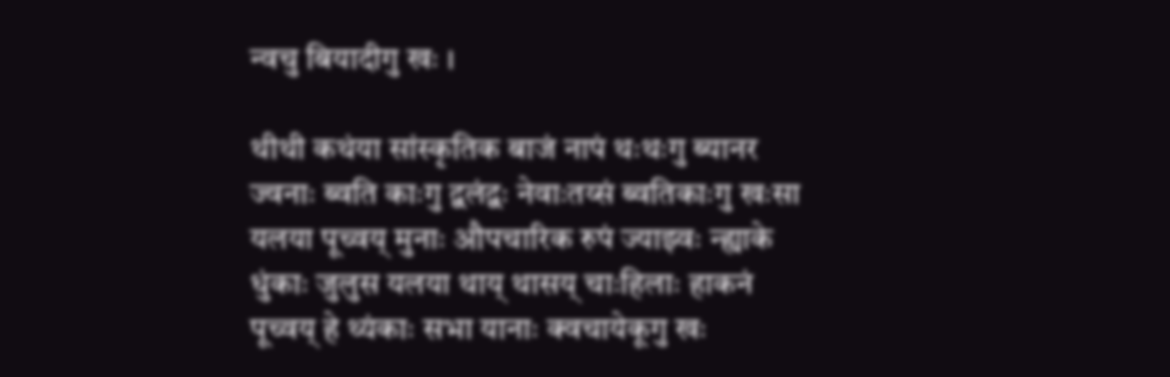न्वचु बियादीगु खः ।

थीथी कथंया सांस्कृतिक बाजं नापं थःथःगु ब्यानर ज्वनाः ब्वति काःगु द्वलंद्वः नेवाःतय्सं ब्वतिकाःगु खःसा यलया पूच्वय् मुनाः औपचारिक रुपं ज्याझ्वः न्ह्याके धुंकाः जुलुस यलया थाय् थासय् चाःहिलाः हाकनं पूच्वय् हे थ्यंकाः सभा यानाः क्वचायेकूगु खः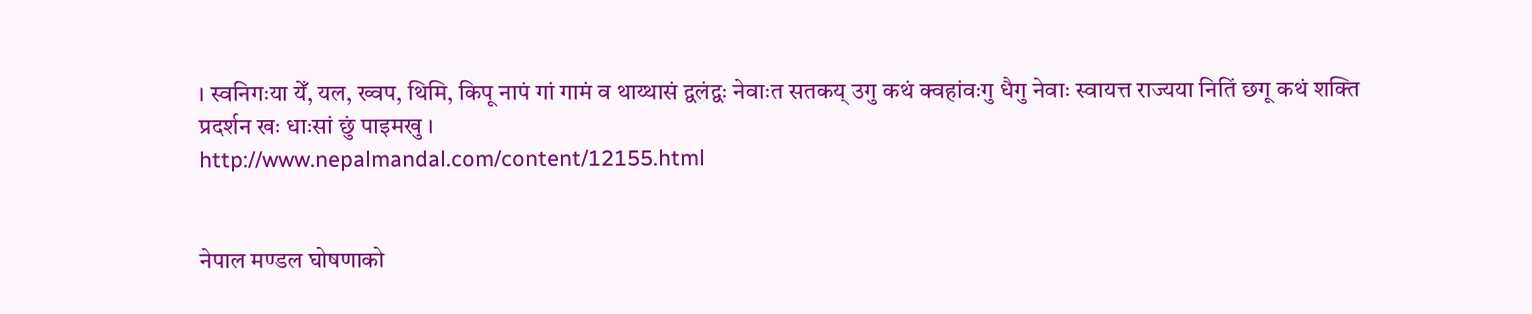। स्वनिगःया येँ, यल, ख्वप, थिमि, किपू नापं गां गामं व थाय्थासं द्वलंद्वः नेवाःत सतकय् उगु कथं क्वहांवःगु धैगु नेवाः स्वायत्त राज्यया नितिं छगू कथं शक्ति प्रदर्शन खः धाःसां छुं पाइमखु ।
http://www.nepalmandal.com/content/12155.html


नेपाल मण्डल घोषणाको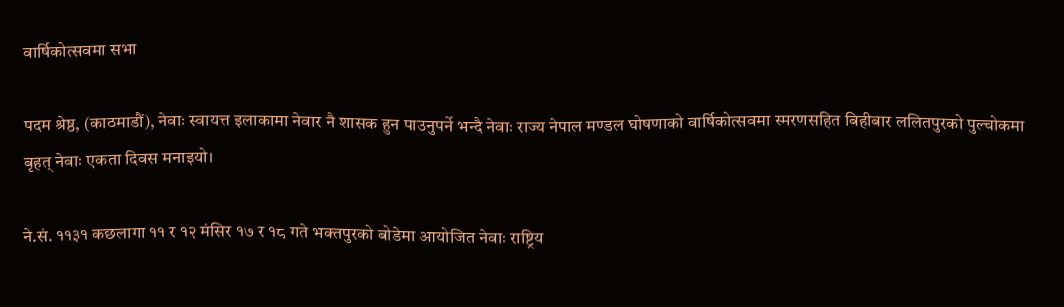वार्षिकोत्सवमा सभा

पदम श्रेष्ठ, (काठमाडौं), नेवाः स्वायत्त इलाकामा नेवार नै शासक हुन पाउनुपर्ने भन्दै नेवाः राज्य नेपाल मण्डल घोषणाको वार्षिकोत्सवमा स्मरणसहित बिहीबार ललितपुरको पुल्चोकमा बृहत् नेवाः एकता दिवस मनाइयो।

ने.सं. ११३१ कछलागा ११ र १२ मंसिर १७ र १८ गते भक्तपुरको बोडेमा आयोजित नेवाः राष्ट्रिय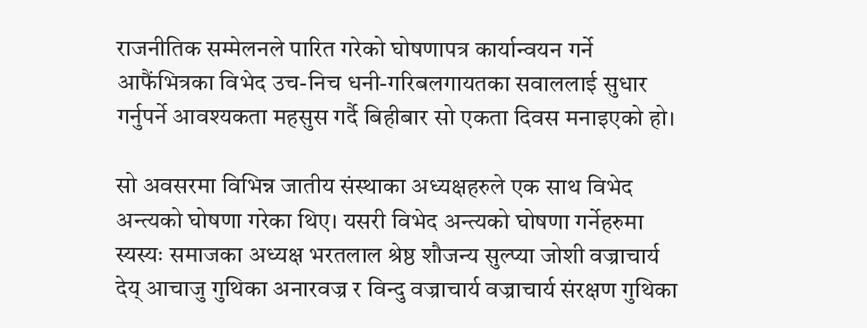राजनीतिक सम्मेलनले पारित गरेको घोषणापत्र कार्यान्वयन गर्ने आफैंभित्रका विभेद उच-निच धनी-गरिबलगायतका सवाललाई सुधार गर्नुपर्ने आवश्यकता महसुस गर्दै बिहीबार सो एकता दिवस मनाइएको हो।

सो अवसरमा विभिन्न जातीय संस्थाका अध्यक्षहरुले एक साथ विभेद अन्त्यको घोषणा गरेका थिए। यसरी विभेद अन्त्यको घोषणा गर्नेहरुमा स्यस्यः समाजका अध्यक्ष भरतलाल श्रेष्ठ शौजन्य सुल्प्या जोशी वज्राचार्य देय् आचाजु गुथिका अनारवज्र र विन्दु वज्राचार्य वज्राचार्य संरक्षण गुथिका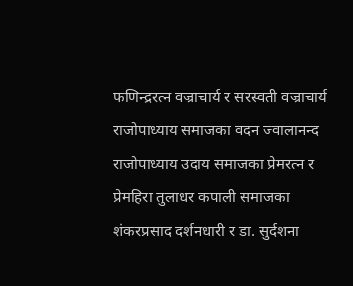फणिन्द्ररत्न वज्राचार्य र सरस्वती वज्राचार्य राजोपाध्याय समाजका वदन ज्वालानन्द राजोपाध्याय उदाय समाजका प्रेमरत्न र प्रेमहिरा तुलाधर कपाली समाजका शंकरप्रसाद दर्शनधारी र डा. सुर्दशना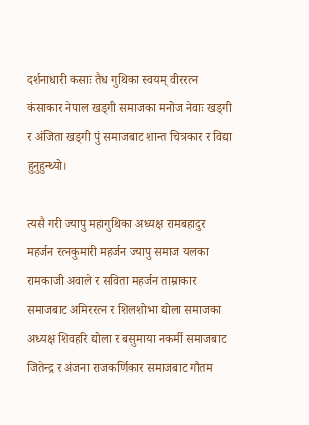दर्शनाधारी कसाः तैध गुथिका स्वयम् वीररत्न कंसाकार नेपाल खड्गी समाजका मनोज नेवाः खड्गी र अंजिता खड्गी पुं समाजबाट शान्त चित्रकार र विद्या हुनुहुन्थ्यो।

त्यसै गरी ज्यापु महागुथिका अध्यक्ष रामबहादुर महर्जन रत्नकुमारी महर्जन ज्यापु समाज यलका रामकाजी अवाले र सविता महर्जन ताम्राकार समाजबाट अमिररत्न र शिलशोभा द्योला समाजका अध्यक्ष शिवहरि द्योला र बसुमाया नकर्मी समाजबाट जितेन्द्र र अंजना राजकर्णिकार समाजबाट गौतम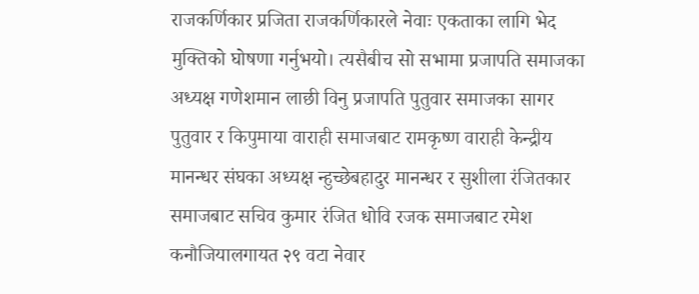राजकर्णिकार प्रजिता राजकर्णिकारले नेवाः एकताका लागि भेद मुक्तिको घोषणा गर्नुभयो। त्यसैबीच सो सभामा प्रजापति समाजका अध्यक्ष गणेशमान लाछी विनु प्रजापति पुतुवार समाजका सागर पुतुवार र किपुमाया वाराही समाजबाट रामकृष्ण वाराही केन्द्रीय मानन्धर संघका अध्यक्ष न्हुच्छेबहादुर मानन्धर र सुशीला रंजितकार समाजबाट सचिव कुमार रंजित धोवि रजक समाजबाट रमेश कनौजियालगायत २९ वटा नेवार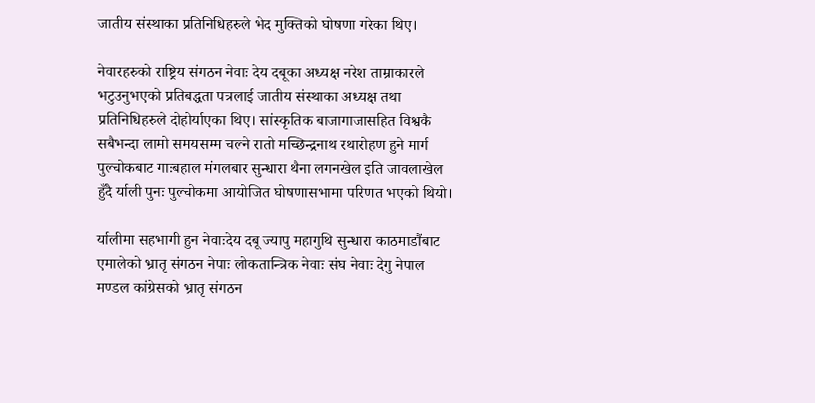जातीय संस्थाका प्रतिनिधिहरुले भेद मुक्तिको घोषणा गरेका थिए।

नेवारहरुको राष्ट्रिय संगठन नेवाः देय दबूका अध्यक्ष नरेश ताम्राकारले भटुउनुभएको प्रतिबद्धता पत्रलाई जातीय संस्थाका अध्यक्ष तथा प्रतिनिधिहरुले दोहोर्याएका थिए। सांस्कृतिक बाजागाजासहित विश्वकै सबैभन्दा लामो समयसम्म चल्ने रातो मच्छिन्द्रनाथ रथारोहण हुने मार्ग पुल्चोकबाट गाःबहाल मंगलबार सुन्धारा थैना लगनखेल इति जावलाखेल हुँदै र्याली पुनः पुल्चोकमा आयोजित घोषणासभामा परिणत भएको थियो।

र्यालीमा सहभागी हुन नेवाःदेय दबू ज्यापु महागुथि सुन्धारा काठमाडौंबाट एमालेको भ्रातृ संगठन नेपाः लोकतान्त्रिक नेवाः संघ नेवाः देगु नेपाल मण्डल कांग्रेसको भ्रातृ संगठन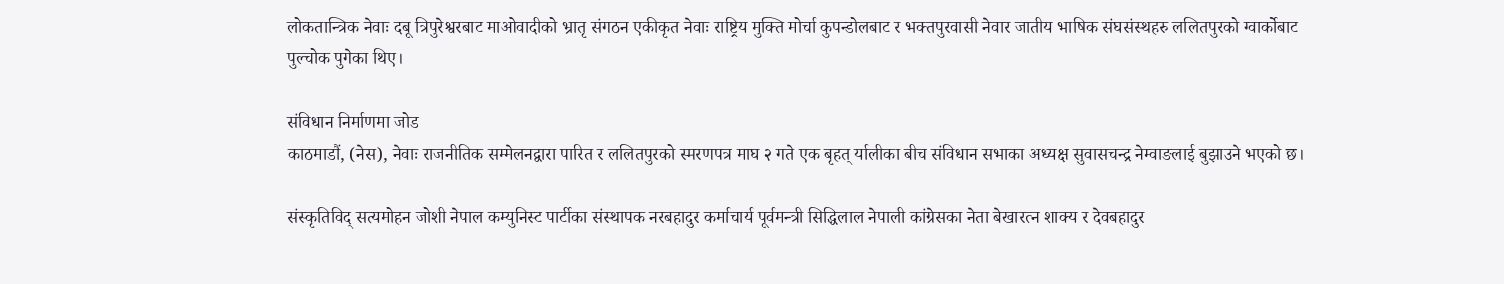लोकतान्त्रिक नेवाः दबू त्रिपुरेश्वरबाट माओवादीको भ्रातृ संगठन एकीकृत नेवाः राष्ट्रिय मुक्ति मोर्चा कुपन्डोलबाट र भक्तपुरवासी नेवार जातीय भाषिक संघसंस्थहरु ललितपुरको ग्वार्कोबाट पुल्चोक पुगेका थिए।

संविधान निर्माणमा जोड
काठमाडौं, (नेस), नेवाः राजनीतिक सम्मेलनद्वारा पारित र ललितपुरको स्मरणपत्र माघ २ गते एक बृहत् र्यालीका बीच संविधान सभाका अध्यक्ष सुवासचन्द्र नेम्वाङलाई बुझाउने भएको छ।

संस्कृतिविद् सत्यमोहन जोशी नेपाल कम्युनिस्ट पार्टीका संस्थापक नरबहादुर कर्माचार्य पूर्वमन्त्री सिद्धिलाल नेपाली कांग्रेसका नेता बेखारत्न शाक्य र देवबहादुर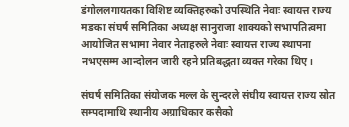डंगोललगायतका विशिष्ट व्यक्तिहरुको उपस्थिति नेवाः स्वायत्त राज्य मङका संघर्ष समितिका अध्यक्ष सानुराजा शाक्यको सभापतित्वमा आयोजित सभामा नेवार नेताहरुले नेवाः स्वायत्त राज्य स्थापना नभएसम्म आन्दोलन जारी रहने प्रतिबद्धता व्यक्त गरेका थिए।

संघर्ष समितिका संयोजक मल्ल के सुन्दरले संघीय स्वायत्त राज्य स्रोत सम्पदामाथि स्थानीय अग्राधिकार कसैको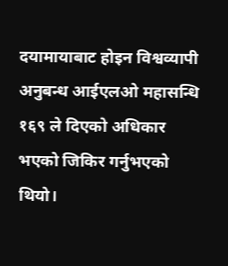दयामायाबाट होइन विश्वव्यापी अनुबन्ध आईएलओ महासन्धि १६९ ले दिएको अधिकार भएको जिकिर गर्नुभएको थियो।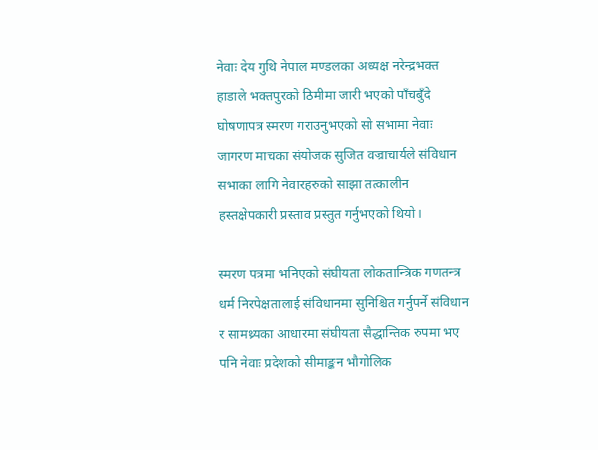नेवाः देय गुथि नेपाल मण्डलका अध्यक्ष नरेन्द्रभक्त हाडाले भक्तपुरको ठिमीमा जारी भएको पाँचबुँदे घोषणापत्र स्मरण गराउनुभएको सो सभामा नेवाः जागरण माचका संयोजक सुजित वज्राचार्यले संविधान सभाका लागि नेवारहरुको साझा तत्कालीन हस्तक्षेपकारी प्रस्ताव प्रस्तुत गर्नुभएको थियो।

स्मरण पत्रमा भनिएको संघीयता लोकतान्त्रिक गणतन्त्र धर्म निरपेक्षतालाई संविधानमा सुनिश्चित गर्नुपर्ने संविधान र सामथ्र्यका आधारमा संघीयता सैद्धान्तिक रुपमा भए पनि नेवाः प्रदेशको सीमाङ्कन भौगोलिक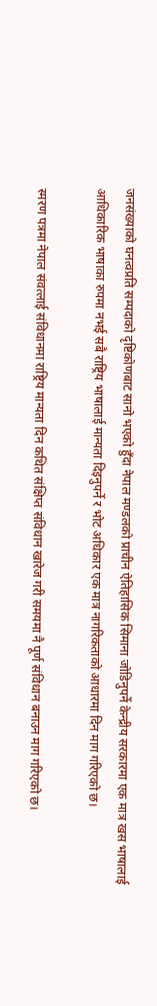जनसंख्याको घनत्वप्रति सम्पदाको दृष्टिकोणबाट सानो भएको हुँदा नेपाल मण्डलको प्राचीन ऐतिहासिक सिमाना जोडिनुपर्ने केन्द्रीय सरकारमा एक मात्र खस भाषालाई आधिकारिक भाषाका रुपमा नभई सबै राष्ट्रिय भाषालाई मान्यता दिइनुपर्ने र भोट अधिकार एक मात्र नागरिकताको आधारमा दिन माग गरिएको छ।

स्मरण पत्रमा नेपाल संवत्लाई संविधानमा राष्ट्रिय मान्यता दिन कथित संक्षिप्त संविधान खारेज गरी समयमा नै पूर्ण संविधान बनाउन माग गरिएको छ।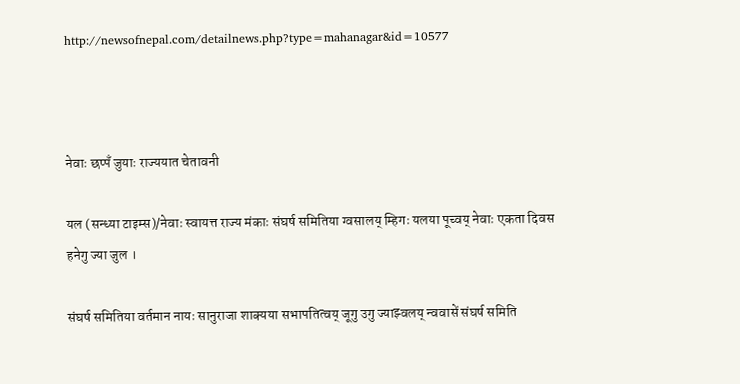http://newsofnepal.com/detailnews.php?type=mahanagar&id=10577



नेवाः छप्पँ जुयाः राज्ययात चेतावनी

यल (सन्ध्या टाइम्स)/नेवाः स्वायत्त राज्य मंकाः संघर्ष समितिया ग्वसालय् म्हिगः यलया पूच्वय् नेवाः एकता दिवस हनेगु ज्या जुल ।

संघर्ष समितिया वर्तमान नायः सानुराजा शाक्यया सभापतित्वय् जूगु उगु ज्याझ्वलय् न्ववासें संघर्ष समिति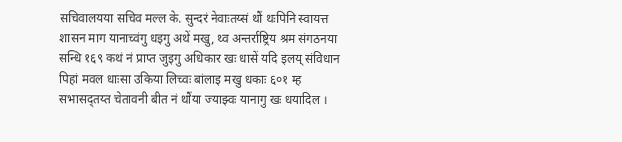सचिवालयया सचिव मल्ल के. सुन्दरं नेवाःतय्सं थौं थःपिनि स्वायत्त शासन माग यानाच्वंगु धइगु अथें मखु, थ्व अन्तर्राष्ट्रिय श्रम संगठनया सन्धि १६९ कथं नं प्राप्त जुइगु अधिकार खः धासें यदि इलय् संविधान पिहां मवल धाःसा उकिया लिच्वः बांलाइ मखु धकाः ६०१ म्ह सभासद्तय्त चेतावनी बीत नं थौंया ज्याझ्वः यानागु खः धयादिल ।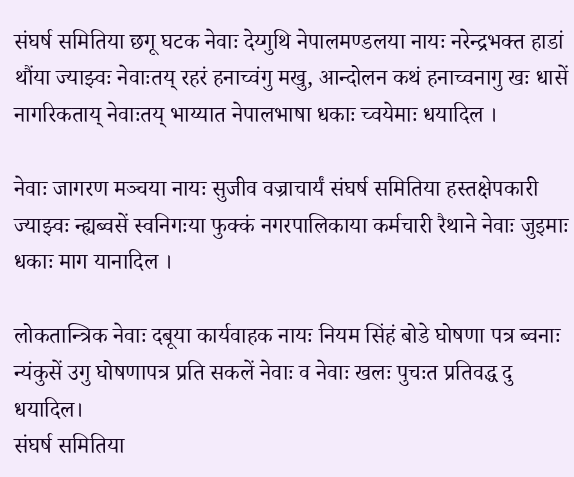संघर्ष समितिया छगू घटक नेवाः देय्गुथि नेपालमण्डलया नायः नरेन्द्रभक्त हाडां थौंया ज्याझ्वः नेवाःतय् रहरं हनाच्वंगु मखु, आन्दोलन कथं हनाच्वनागु खः धासें नागरिकताय् नेवाःतय् भाय्यात नेपालभाषा धकाः च्वयेमाः धयादिल ।

नेवाः जागरण मञ्चया नायः सुजीव वज्राचार्यं संघर्ष समितिया हस्तक्षेपकारी ज्याझ्वः न्ह्यब्वसें स्वनिगःया फुक्कं नगरपालिकाया कर्मचारी रैथाने नेवाः जुइमाः धकाः माग यानादिल ।

लोकतान्त्रिक नेवाः दबूया कार्यवाहक नायः नियम सिंहं बोडे घोषणा पत्र ब्वनाः न्यंकुसें उगु घोषणापत्र प्रति सकलें नेवाः व नेवाः खलः पुचःत प्रतिवद्ध दु धयादिल।
संघर्ष समितिया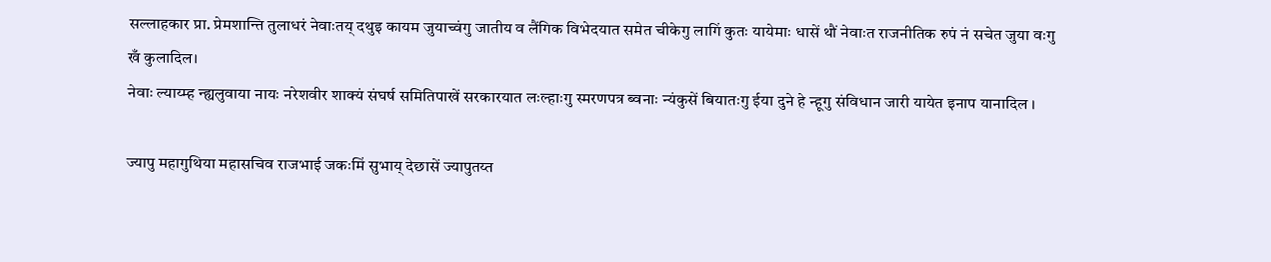सल्लाहकार प्रा. प्रेमशान्ति तुलाधरं नेवाःतय् दथुइ कायम जुयाच्वंगु जातीय व लैंगिक विभेदयात समेत चीकेगु लागिं कुतः यायेमाः धासें थौं नेवाःत राजनीतिक रुपं नं सचेत जुया वःगु खँ कुलादिल।
नेवाः ल्याय्म्ह न्ह्यलुवाया नायः नरेशवीर शाक्यं संघर्ष समितिपाखें सरकारयात लःल्हाःगु स्मरणपत्र ब्वनाः न्यंकुसें बियातःगु ईया दुने हे न्हूगु संविधान जारी यायेत इनाप यानादिल ।

ज्यापु महागुथिया महासचिव राजभाई जकःमिं सुभाय् देछासें ज्यापुतय्त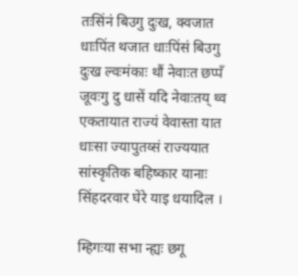तःसिंनं बिउगु दुःख, क्वजात धाःपिंत थजात धाःपिंसं बिउगु दुःख ल्वःमंकाः थौं नेवाःत छप्पँ जूवःगु दु धासें यदि नेवाःतय् थ्व एकतायात राज्यं वेवास्ता यात धाःसा ज्यापुतय्सं राज्ययात सांस्कृतिक बहिष्कार यानाः सिंहदरवार घेरे याइ धयादिल ।

म्हिगःया सभा न्ह्यः छगू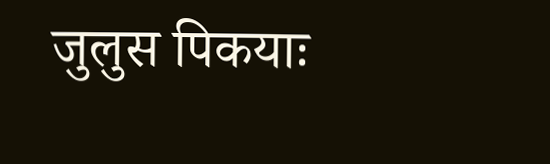जुलुस पिकयाः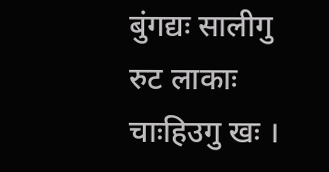बुंगद्यः सालीगु रुट लाकाः चाःहिउगु खः ।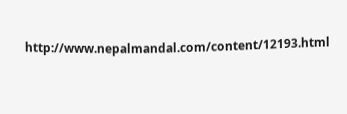http://www.nepalmandal.com/content/12193.html